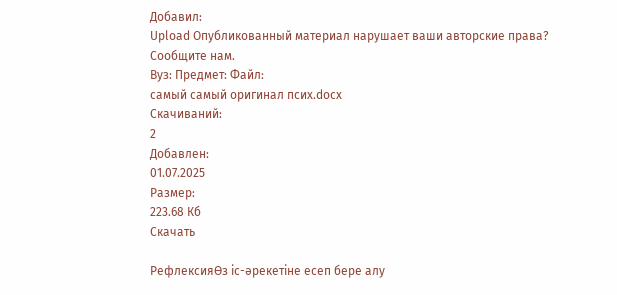Добавил:
Upload Опубликованный материал нарушает ваши авторские права? Сообщите нам.
Вуз: Предмет: Файл:
самый самый оригинал псих.docx
Скачиваний:
2
Добавлен:
01.07.2025
Размер:
223.68 Кб
Скачать

РефлексияӨз іс-әрекетіне есеп бере алу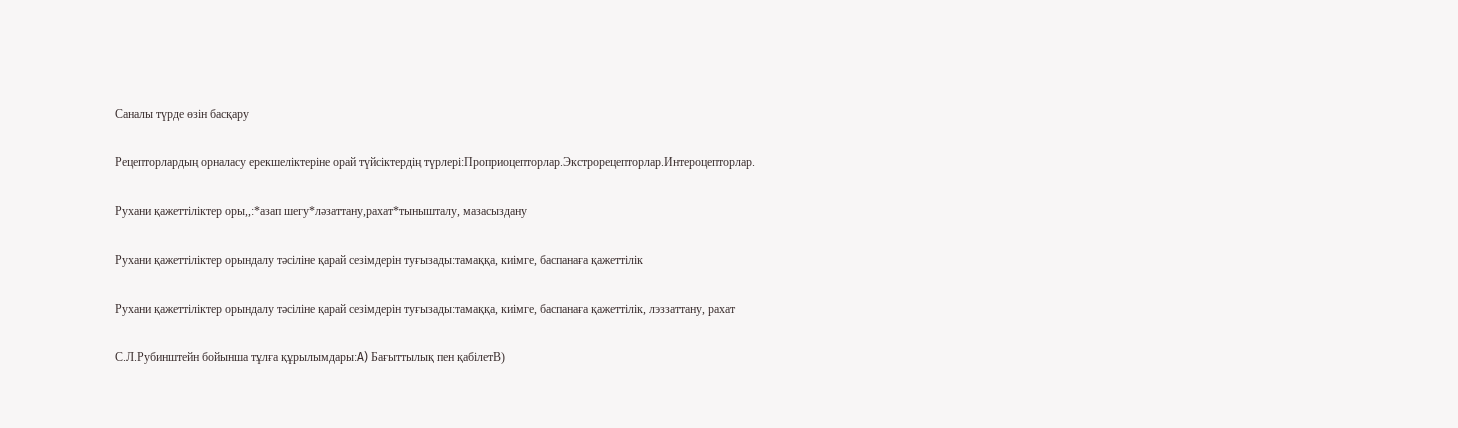Саналы түрде өзін басқару

Рецепторлардың орналасу ерекшеліктеріне орай түйсіктердің түрлері:Проприоцепторлар.Экстрорецепторлар.Интероцепторлар.

Рухани қажеттіліктер оры,,:*азап шегу*ләзаттану,рахат*тынышталу, мазасыздану

Рухани қажеттіліктер орындалу тәсіліне қарай сезімдерін туғызады:тамаққа, киімге, баспанаға қажеттілік

Рухани қажеттіліктер орындалу тәсіліне қарай сезімдерін туғызады:тамаққа, киімге, баспанаға қажеттілік, лэззаттану, рахат

С.Л.Рубинштейн бойынша тұлға құрылымдары:A) Бағыттылық пен қабілетB)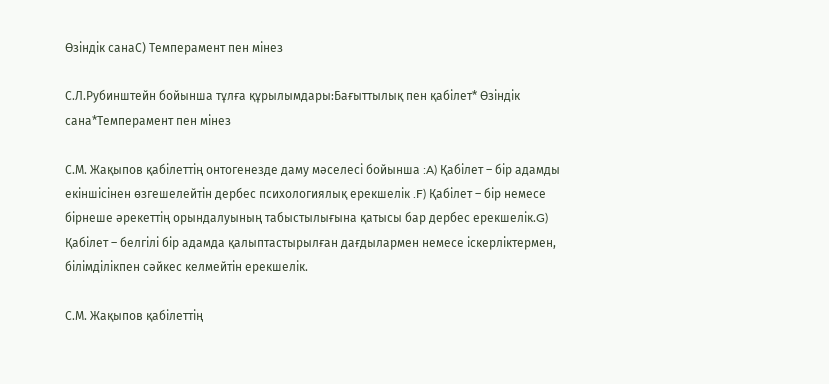Өзіндік санаC) Темперамент пен мінез

С.Л.Рубинштейн бойынша тұлға құрылымдары:Бағыттылық пен қабілет* Өзіндік сана*Темперамент пен мінез

С.М. Жақыпов қабілеттің онтогенезде даму мәселесі бойынша :A) Қабілет – бір адамды екіншісінен өзгешелейтін дербес психологиялық ерекшелік .F) Қабілет – бір немесе бірнеше әрекеттің орындалуының табыстылығына қатысы бар дербес ерекшелік.G) Қабілет – белгілі бір адамда қалыптастырылған дағдылармен немесе іскерліктермен, білімділікпен сәйкес келмейтін ерекшелік.

С.М. Жақыпов қабілеттің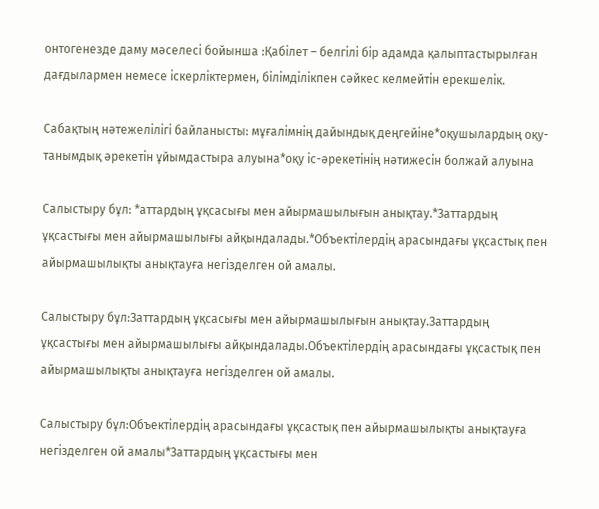онтогенезде даму мәселесі бойынша :Қабілет – белгілі бір адамда қалыптастырылған дағдылармен немесе іскерліктермен, білімділікпен сәйкес келмейтін ерекшелік.

Сабақтың нәтежелілігі байланысты: мұғалімнің дайындық деңгейіне*оқушылардың оқу-танымдық әрекетін ұйымдастыра алуына*оқу іс-әрекетінің нәтижесін болжай алуына

Салыстыру бұл: *аттардың ұқсасығы мен айырмашылығын анықтау.*Заттардың ұқсастығы мен айырмашылығы айқындалады.*Объектілердің арасындағы ұқсастық пен айырмашылықты анықтауға негізделген ой амалы.

Салыстыру бұл:Заттардың ұқсасығы мен айырмашылығын анықтау.Заттардың ұқсастығы мен айырмашылығы айқындалады.Объектілердің арасындағы ұқсастық пен айырмашылықты анықтауға негізделген ой амалы.

Салыстыру бұл:Объектілердің арасындағы ұқсастық пен айырмашылықты анықтауға негізделген ой амалы*Заттардың ұқсастығы мен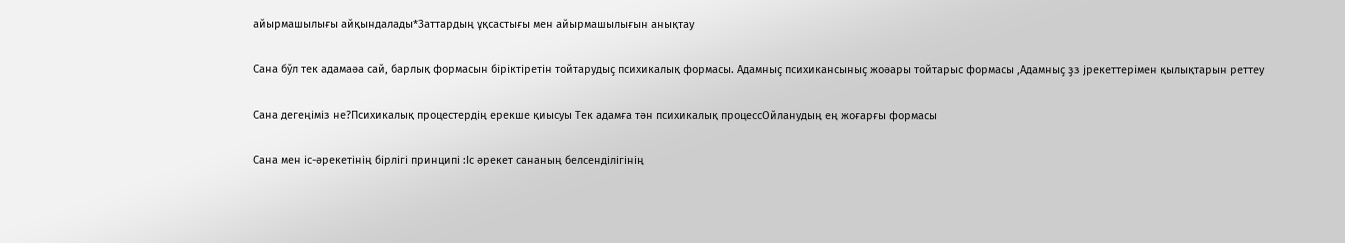айырмашылығы айқындалады*Заттардың ұқсастығы мен айырмашылығын анықтау

Сана бўл тек адамаәа сай, барлық формасын біріктіретін тойтарудыҫ психикалық формасы. Адамныҫ психикансыныҫ жоәары тойтарыс формасы ,Адамныҫ ҙз јрекеттерімен қылықтарын реттеу

Сана дегеңіміз не?Психикалық процестердің ерекше қиысуы Тек адамға тән психикалық процессОйланудың ең жоғарғы формасы

Сана мен іс-әрекетінің бірлігі принципі :Іс әрекет сананың белсенділігінің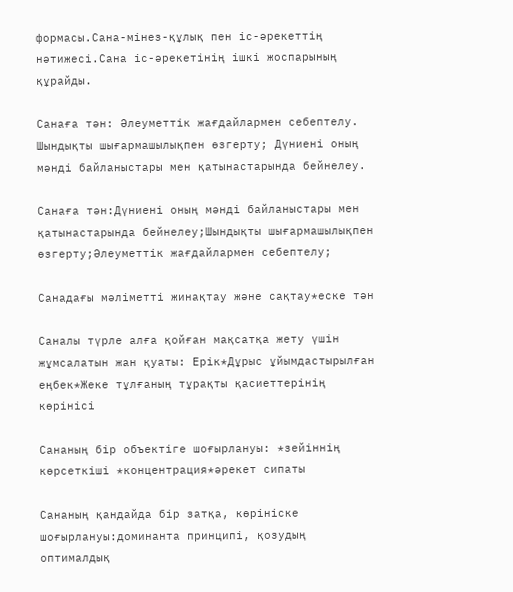формасы.Сана-мінез-құлық пен іс-әрекеттің нәтижесі.Сана іс-әрекетінің ішкі жоспарының құрайды.

Санаға тән: Әлеуметтік жағдайлармен себептелу. Шындықты шығармашылықпен өзгерту; Дүниені оның мәнді байланыстары мен қатынастарында бейнелеу.

Санаға тән:Дүниені оның мәнді байланыстары мен қатынастарында бейнелеу;Шындықты шығармашылықпен өзгерту;Әлеуметтік жағдайлармен себептелу;

Санадағы мәліметті жинақтау және сақтау*еске тән

Саналы түрле алға қойған мақсатқа жету үшін жұмсалатын жан қуаты: Ерік*Дұрыс ұйымдастырылған еңбек*Жеке тұлғаның тұрақты қасиеттерінің көрінісі

Сананың бір объектіге шоғырлануы: *зейіннің көрсеткіші *концентрация*әрекет сипаты

Сананың қандайда бір затқа, көрініске шоғырлануы:доминанта принципі, қозудың оптималдық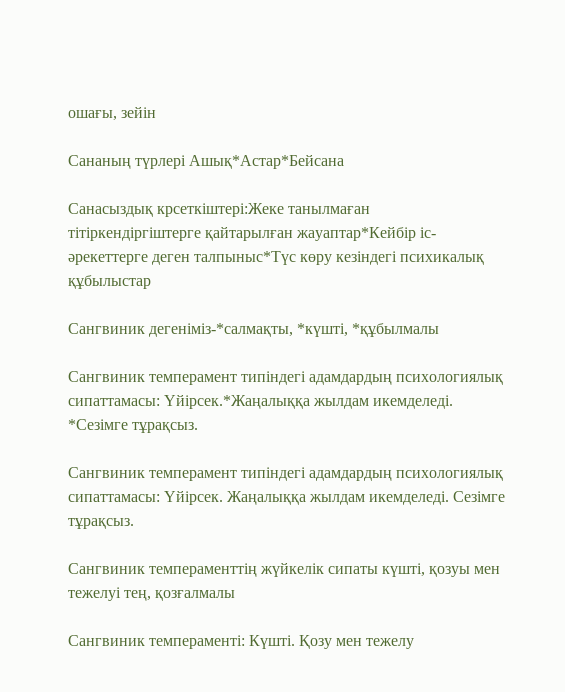ошағы, зейін

Сананың түрлері Ашық*Астар*Бейсана

Санасыздық крсеткіштері:Жеке танылмаған тітіркендіргіштерге қайтарылған жауаптар*Кейбір іс-әрекеттерге деген талпыныс*Түс көру кезіндегі психикалық құбылыстар

Сангвиник дегеніміз-*салмақты, *күшті, *құбылмалы

Сангвиник темперамент типіндегі адамдардың психологиялық сипаттамасы: Үйірсек.*Жаңалыққа жылдам икемделеді. *Сезімге тұрақсыз.

Сангвиник темперамент типіндегі адамдардың психологиялық сипаттамасы: Үйірсек. Жаңалыққа жылдам икемделеді. Сезімге тұрақсыз.

Сангвиник темпераменттiң жүйкелiк сипаты күштi, қозуы мен тежелуi тең, қозғалмалы

Сангвиник темпераменті: Күшті. Қозу мен тежелу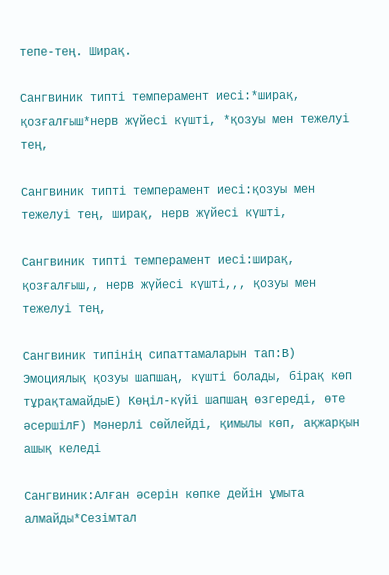тепе-тең. Ширақ.

Сангвиник типті темперамент иесі:*ширақ, қозғалғыш*нерв жүйесі күшті, *қозуы мен тежелуі тең,

Сангвиник типті темперамент иесі:қозуы мен тежелуі тең, ширақ, нерв жүйесі күшті,

Сангвиник типті темперамент иесі:ширақ, қозғалғыш,, нерв жүйесі күшті,,, қозуы мен тежелуі тең,

Сангвиник типінің сипаттамаларын тап:B) Эмоциялық қозуы шапшаң, күшті болады, бірақ көп тұрақтамайдыE) Көңіл-күйі шапшаң өзгереді, өте әсершілF) Мәнерлі сөйлейді, қимылы көп, ақжарқын ашық келеді

Сангвиник:Алған әсерін көпке дейін ұмыта алмайды*Сезімтал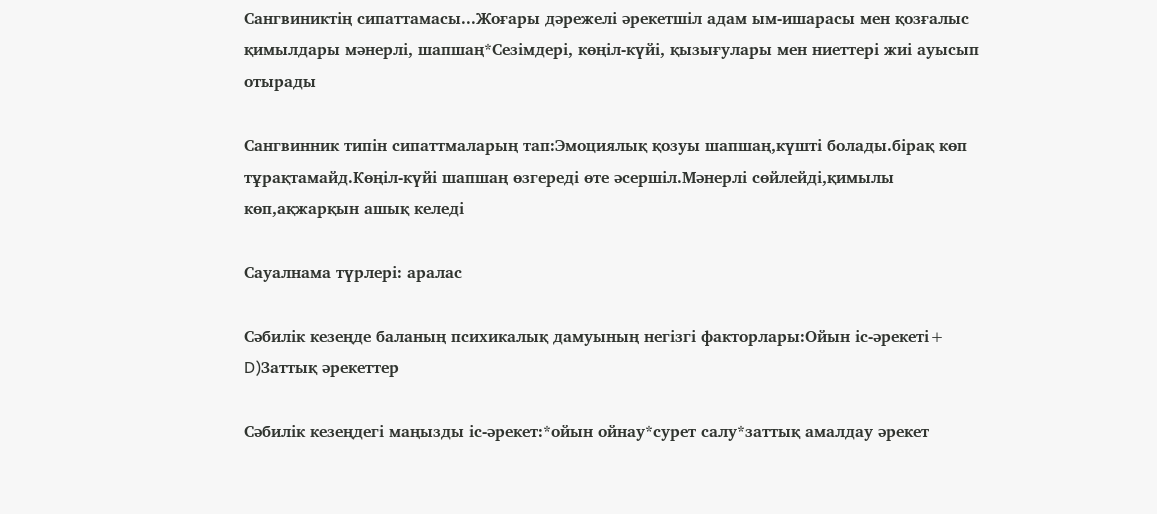Сангвиниктің сипаттамасы...Жоғары дәрежелі әрекетшіл адам ым-ишарасы мен қозғалыс қимылдары мәнерлі, шапшаң*Сезімдері, көңіл-күйі, қызығулары мен ниеттері жиі ауысып отырады

Сангвинник типін сипаттмаларың тап:Эмоциялық қозуы шапшаң,күшті болады.бірақ көп тұрақтамайд.Көңіл-күйі шапшаң өзгереді өте әсершіл.Мәнерлі сөйлейді,қимылы көп,ақжарқын ашық келеді

Сауалнама түрлері: аралас

Сәбилік кезеңде баланың психикалық дамуының негізгі факторлары:Ойын іс-әрекеті+ D)Заттық әрекеттер

Сәбилік кезеңдегі маңызды іс-әрекет:*ойын ойнау*сурет салу*заттық амалдау әрекет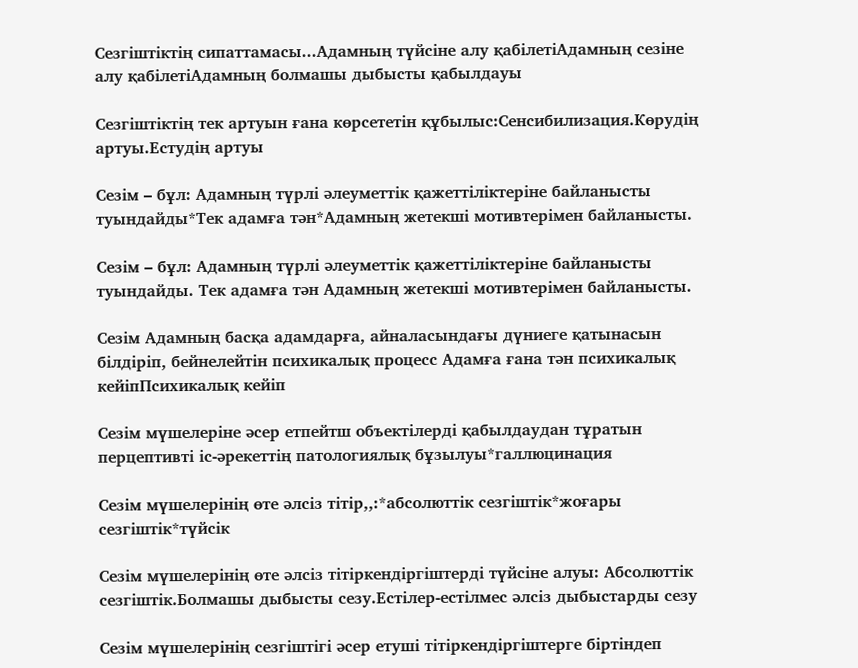Сезгіштіктің сипаттамасы...Адамның түйсіне алу қабілетіАдамның сезіне алу қабілетіАдамның болмашы дыбысты қабылдауы

Сезгіштіктің тек артуын ғана көрсететін құбылыс:Сенсибилизация.Көрудің артуы.Естудің артуы

Сезім – бұл: Адамның түрлі әлеуметтік қажеттіліктеріне байланысты туындайды*Тек адамға тән*Адамның жетекші мотивтерімен байланысты.

Сезім – бұл: Адамның түрлі әлеуметтік қажеттіліктеріне байланысты туындайды. Тек адамға тән Адамның жетекші мотивтерімен байланысты.

Сезім Адамның басқа адамдарға, айналасындағы дүниеге қатынасын білдіріп, бейнелейтін психикалық процесс Адамға ғана тән психикалық кейіпПсихикалық кейіп

Сезім мүшелеріне әсер етпейтш объектілерді қабылдаудан тұратын перцептивті іс-әрекеттің патологиялық бұзылуы*галлюцинация

Сезім мүшелерінің өте әлсіз тітір,,:*абсолюттік сезгіштік*жоғары сезгіштік*түйсік

Сезім мүшелерінің өте әлсіз тітіркендіргіштерді түйсіне алуы: Абсолюттік сезгіштік.Болмашы дыбысты сезу.Естілер-естілмес әлсіз дыбыстарды сезу

Сезім мүшелерінің сезгіштігі әсер етуші тітіркендіргіштерге біртіндеп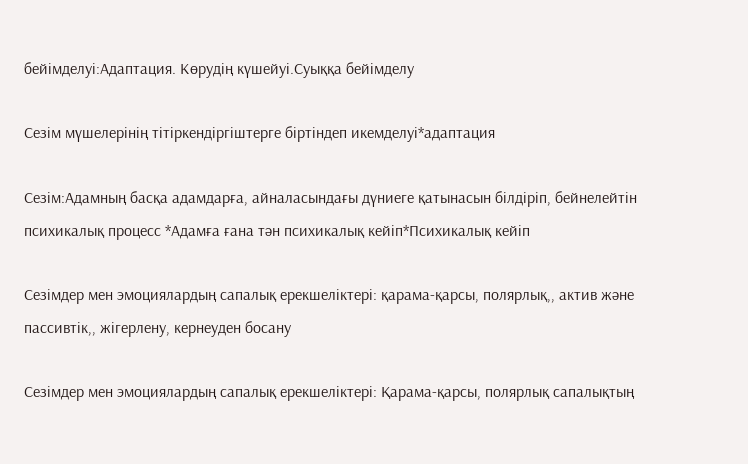бейімделуі:Адаптация. Көрудің күшейуі.Суыққа бейімделу

Сезім мүшелерінің тітіркендіргіштерге біртіндеп икемделуі*адаптация

Сезім:Адамның басқа адамдарға, айналасындағы дүниеге қатынасын білдіріп, бейнелейтін психикалық процесс *Адамға ғана тән психикалық кейіп*Психикалық кейіп

Сезімдер мен эмоциялардың сапалық ерекшеліктері: қарама-қарсы, полярлық,, актив және пассивтік,, жігерлену, кернеуден босану

Сезімдер мен эмоциялардың сапалық ерекшеліктері: Қарама-қарсы, полярлық сапалықтың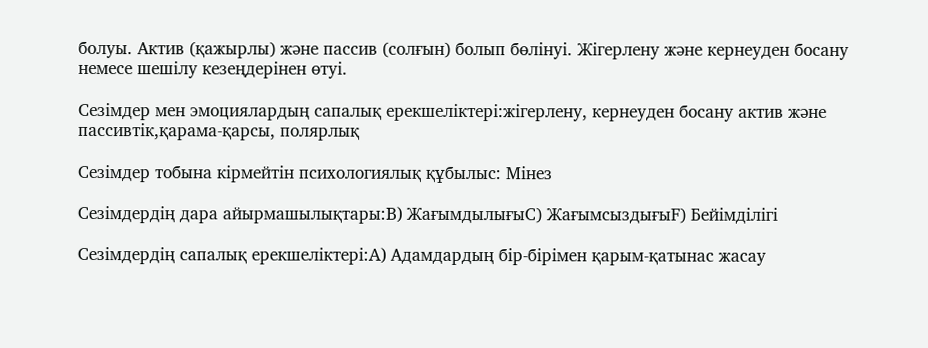болуы. Актив (қажырлы) және пассив (солғын) болып бөлінуі. Жігерлену және кернеуден босану немесе шешілу кезеңдерінен өтуі.

Сезімдер мен эмоциялардың сапалық ерекшеліктері:жігерлену, кернеуден босану актив және пассивтік,қарама-қарсы, полярлық

Сезімдер тобына кірмейтін психологиялық құбылыс: Мінез

Сезімдердің дара айырмашылықтары:B) ЖағымдылығыC) ЖағымсыздығыF) Бейімділігі

Сезімдердің сапалық ерекшеліктері:A) Адамдардың бір-бірімен қарым-қатынас жасау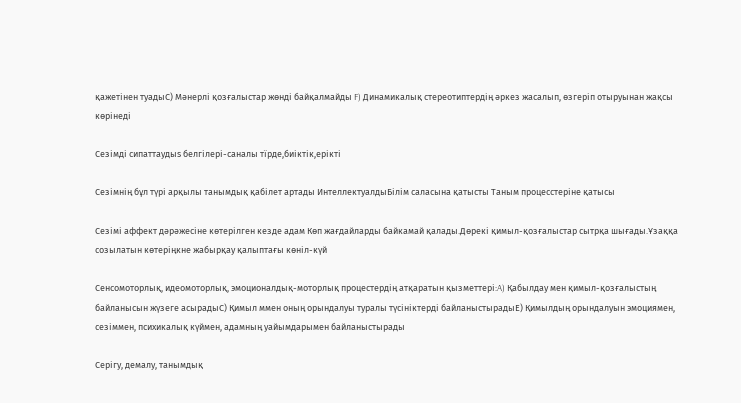қажетінен туадыC) Мәнерлі қозғалыстар жөнді байқалмайды F) Динамикалық стереотиптердің әркез жасалып, өзгеріп отыруынан жақсы көрінеді

Сезімді сипаттаудыѕ белгілері-саналы тїрде,биіктік,ерікті

Сезімнің бұл түрі арқылы танымдық қабілет артады ИнтеллектуалдыБілім саласына қатысты Таным процесстеріне қатысы

Сезімі аффект дәрәжесіне көтерілген кезде адам Көп жағдайларды байкамай қалады.Дөрекі қимыл-қозғалыстар сытрқа шығады.Ұзаққа созылатын көтеріңкне жабырқау қалыптағы көніл-күй

Сенсомоторлық, идеомоторлық, эмоционалдық-моторлық процестердің атқаратын қызметтері:A) Қабылдау мен қимыл-қозғалыстың байланысын жүзеге асырадыC) Қимыл ммен оның орындалуы туралы түсініктерді байланыстырадыE) Қимылдың орындалуын эмоциямен, сезіммен, психикалық күймен, адамның уайымдарымен байланыстырады

Серiгу, демалу, танымдық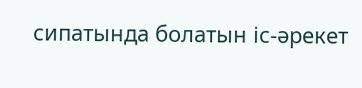сипатында болатын іс-әрекет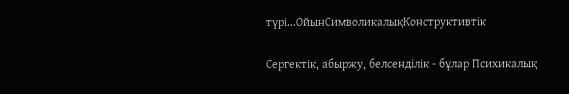түрi...ОйынСимволикалықКонструктивтік

Сергектік, абыржу, белсенділік - бұлар Психикалық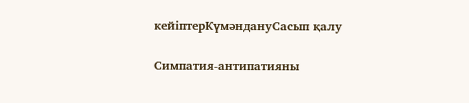кейіптерКүмәндануСасып қалу

Симпатия-антипатияны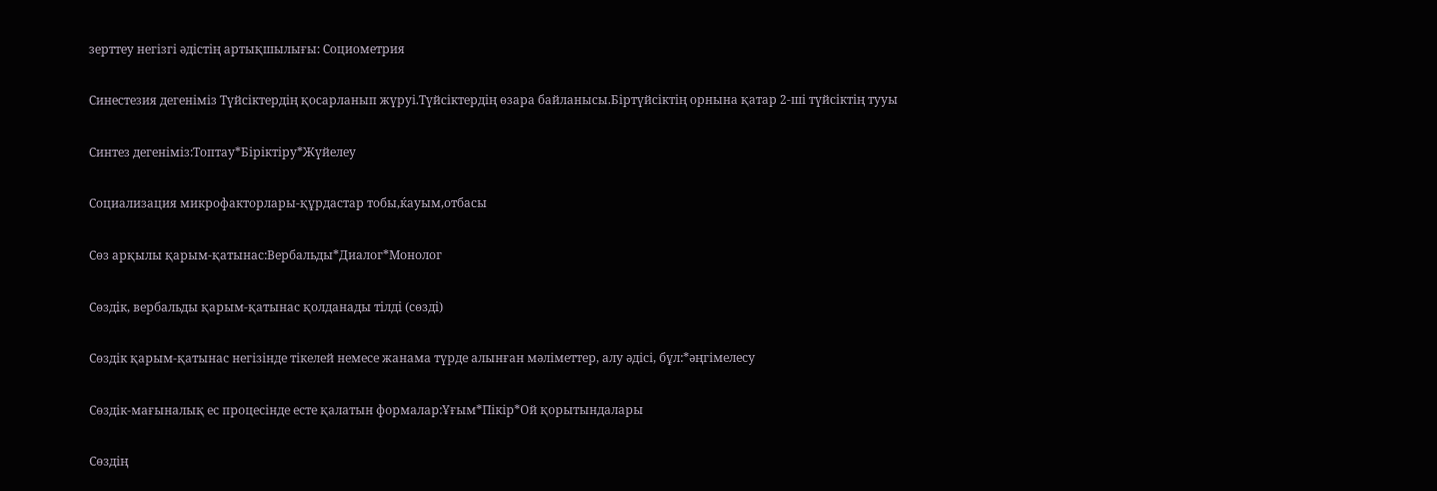зерттеу негізгі әдістің артықшылығы: Социометрия

Синестезия дегеніміз Түйсіктердің қосарланып жүруі.Түйсіктердің өзара байланысы.Біртүйсіктің орнына қатар 2-ші түйсіктің тууы

Синтез дегеніміз:Топтау*Біріктіру*Жүйелеу

Социализация микрофакторлары-құрдастар тобы,ќауым,отбасы

Сөз арқылы қарым-қатынас:Вербальды*Диалог*Монолог

Сөздiк, вербальды қарым-қатынас қолданады тiлдi (сөздi)

Сөздік қарым-қатынас негізінде тікелей немесе жанама түрде алынған мәліметтер, алу әдісі, бұл:*әңгімелесу

Сөздік-мағыналық ес процесінде есте қалатын формалар:Ұғым*Пікір*Ой қорытындалары

Сөздің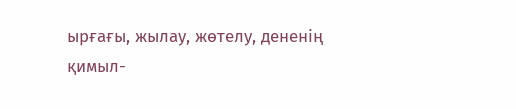ырғағы, жылау, жөтелу, дененің қимыл-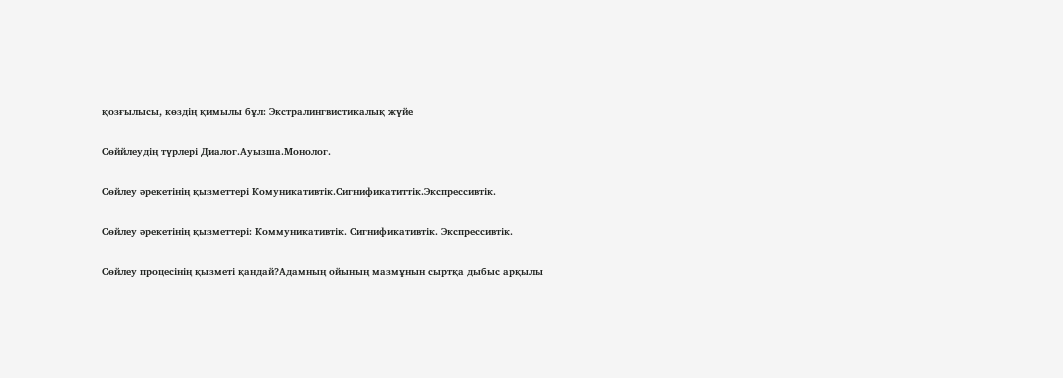қозғылысы, көздің қимылы бұл: Экстралингвистикалық жүйе

Сөййлеудің түрлері Диалог.Ауызша.Монолог.

Сөйлеу әрекетінің қызметтері Комуникативтік.Сигнификатиттік.Экспрессивтік.

Сөйлеу әрекетінің қызметтері: Коммуникативтік. Сигнификативтік. Экспрессивтік.

Сөйлеу процесінің қызметі қандай?Адамның ойының мазмұнын сыртқа дыбыс арқылы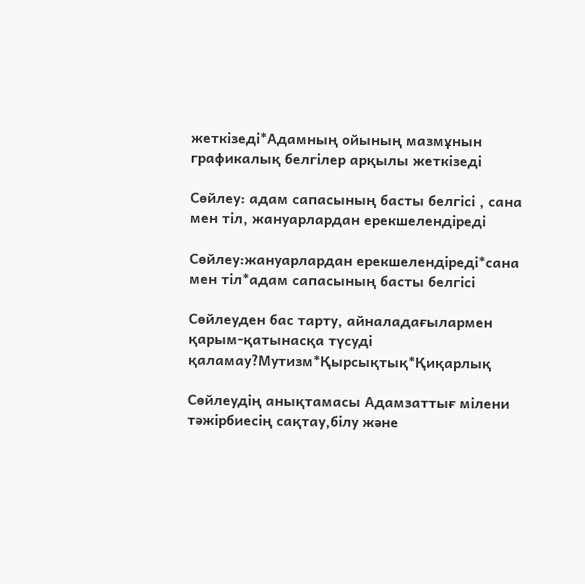жеткізеді*Адамның ойының мазмұнын графикалық белгілер арқылы жеткізеді

Сөйлеу: адам сапасының басты белгісі , сана мен тіл, жануарлардан ерекшелендіреді

Сөйлеу:жануарлардан ерекшелендіреді*сана мен тіл*адам сапасының басты белгісі

Сөйлеуден бас тарту, айналадағылармен қарым-қатынасқа түсуді қаламау?Мутизм*Қырсықтық*Қиқарлық

Сөйлеудің анықтамасы Адамзаттығ мілени тәжірбиесің сақтау,білу және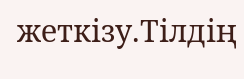жеткізу.Тілдің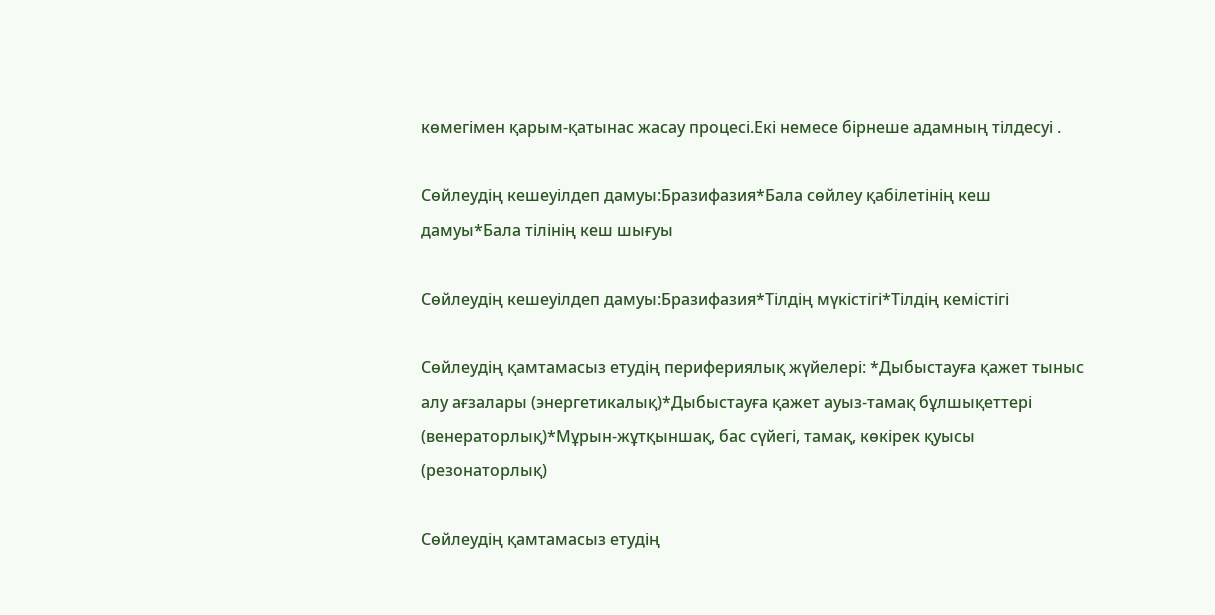көмегімен қарым-қатынас жасау процесі.Екі немесе бірнеше адамның тілдесуі .

Сөйлеудің кешеуілдеп дамуы:Бразифазия*Бала сөйлеу қабілетінің кеш дамуы*Бала тілінің кеш шығуы

Сөйлеудің кешеуілдеп дамуы:Бразифазия*Тілдің мүкістігі*Тілдің кемістігі

Сөйлеудің қамтамасыз етудің перифериялық жүйелері: *Дыбыстауға қажет тыныс алу ағзалары (энергетикалық)*Дыбыстауға қажет ауыз-тамақ бұлшықеттері (венераторлық)*Мұрын-жұтқыншақ, бас сүйегі, тамақ, көкірек қуысы (резонаторлық)

Сөйлеудің қамтамасыз етудің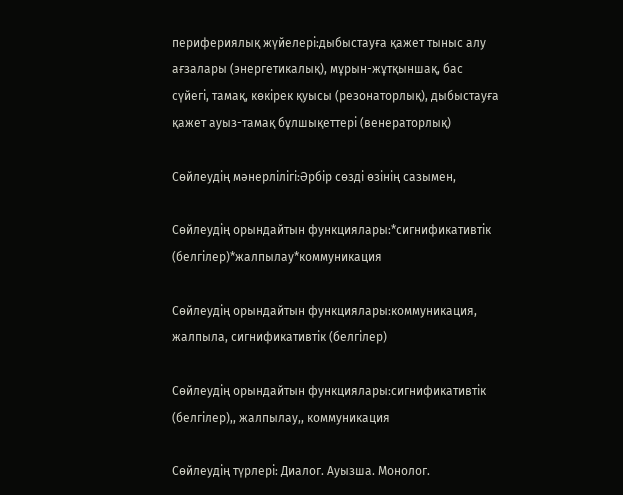перифериялық жүйелері:дыбыстауға қажет тыныс алу ағзалары (энергетикалық), мұрын-жұтқыншақ, бас сүйегі, тамақ, көкірек қуысы (резонаторлық), дыбыстауға қажет ауыз-тамақ бұлшықеттері (венераторлық)

Сөйлеудің мәнерлілігі:Әрбір сөзді өзінің сазымен,

Сөйлеудің орындайтын функциялары:*сигнификативтік (белгілер)*жалпылау*коммуникация

Сөйлеудің орындайтын функциялары:коммуникация, жалпыла, сигнификативтік (белгілер)

Сөйлеудің орындайтын функциялары:сигнификативтік (белгілер),, жалпылау,, коммуникация

Сөйлеудің түрлері: Диалог. Ауызша. Монолог.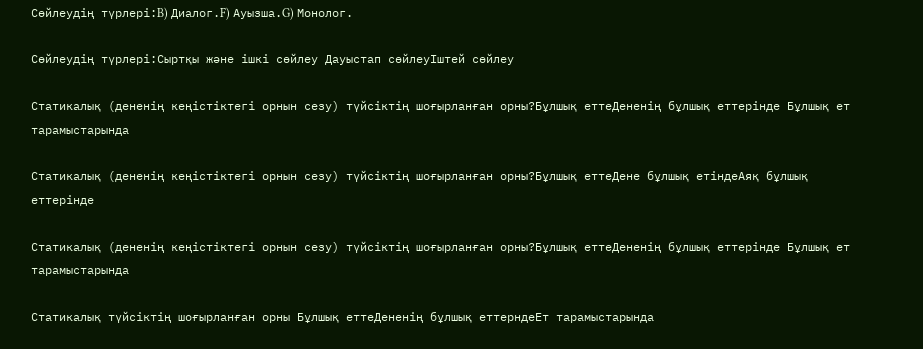Сөйлеудің түрлері:B) Диалог.F) Ауызша.G) Монолог.

Сөйлеудің түрлері:Сыртқы және ішкі сөйлеу Дауыстап сөйлеуІштей сөйлеу

Статикалық (дененің кеңістіктегі орнын сезу) түйсіктің шоғырланған орны?Бұлшық еттеДененің бұлшық еттерінде Бұлшық ет тарамыстарында

Статикалық (дененің кеңістіктегі орнын сезу) түйсіктің шоғырланған орны?Бұлшық еттеДене бұлшық етіндеАяқ бұлшық еттерінде

Статикалық (дененің кеңістіктегі орнын сезу) түйсіктің шоғырланған орны?Бұлшық еттеДененің бұлшық еттерінде Бұлшық ет тарамыстарында

Статикалық түйсіктің шоғырланған орны Бұлшық еттеДененің бұлшық еттерндеЕт тарамыстарында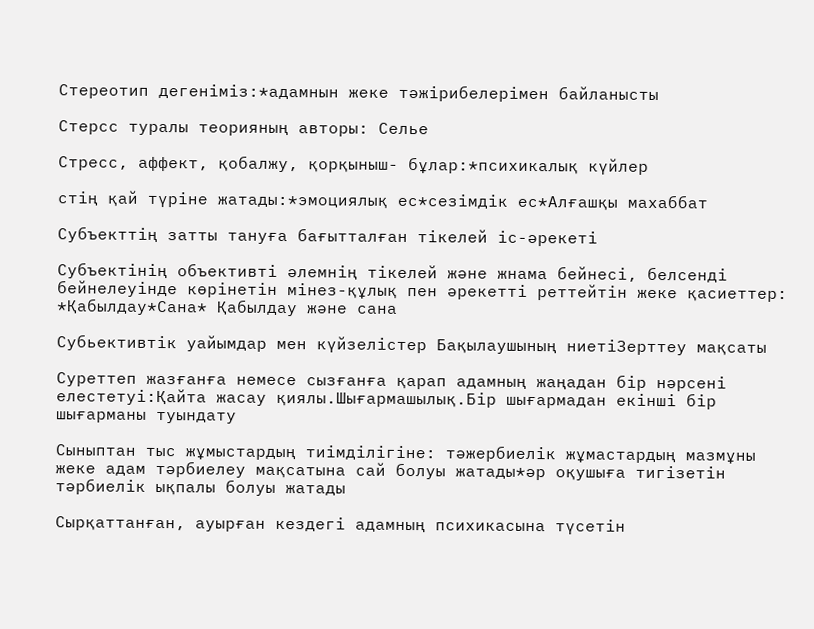Стереотип дегеніміз:*адамнын жеке тәжірибелерімен байланысты

Стерсс туралы теорияның авторы: Селье

Стресс, аффект, қобалжу, қорқыныш- бұлар:*психикалық күйлер

стің қай түріне жатады:*эмоциялық ес*сезімдік ес*Алғашқы махаббат

Субъекттің затты тануға бағытталған тікелей іс-әрекеті

Субъектінің объективті әлемнің тікелей және жнама бейнесі, белсенді бейнелеуінде көрінетін мінез-құлық пен әрекетті реттейтін жеке қасиеттер: *Қабылдау*Сана* Қабылдау және сана

Субьективтік уайымдар мен күйзелістер Бақылаушының ниетіЗерттеу мақсаты

Суреттеп жазғанға немесе сызғанға қарап адамның жаңадан бір нәрсені елестетуі:Қайта жасау қиялы.Шығармашылық.Бір шығармадан екінші бір шығарманы туындату

Сыныптан тыс жұмыстардың тиімділігіне: тәжербиелік жұмастардың мазмұны жеке адам тәрбиелеу мақсатына сай болуы жатады*әр оқушыға тигізетін тәрбиелік ықпалы болуы жатады

Сырқаттанған, ауырған кездегі адамның психикасына түсетін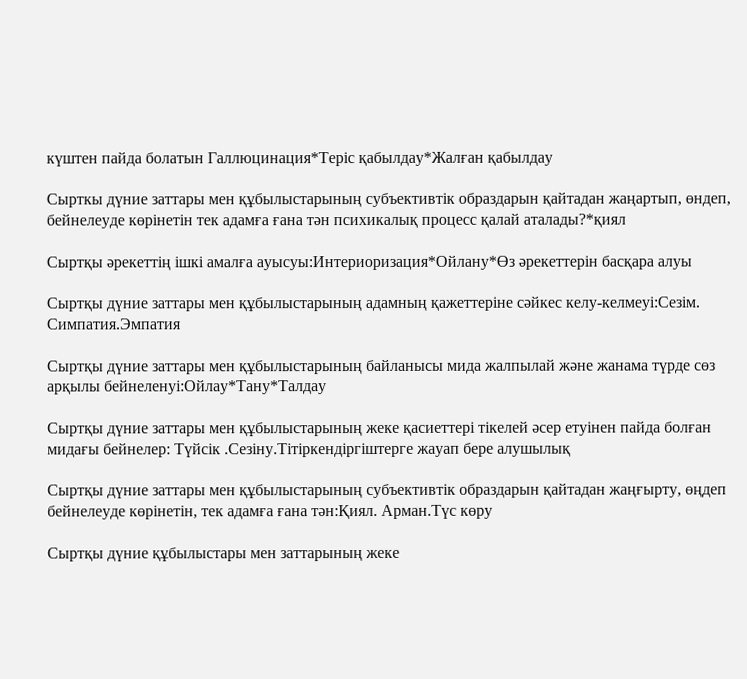күштен пайда болатын Галлюцинация*Теріс қабылдау*Жалған қабылдау

Сырткы дүние заттары мен құбылыстарының субъективтік образдарын қайтадан жаңартып, өндеп, бейнелеуде көрінетін тек адамға ғана тән психикалық процесс қалай аталады?*қиял

Сыртқы әрекеттің ішкі амалға ауысуы:Интериоризация*Ойлану*Өз әрекеттерін басқара алуы

Сыртқы дүние заттары мен құбылыстарының адамның қажеттеріне сәйкес келу-келмеуі:Сезім. Симпатия.Эмпатия

Сыртқы дүние заттары мен құбылыстарының байланысы мида жалпылай және жанама түрде сөз арқылы бейнеленуі:Ойлау*Тану*Талдау

Сыртқы дүние заттары мен құбылыстарының жеке қасиеттері тікелей әсер етуінен пайда болған мидағы бейнелер: Түйсік .Сезіну.Тітіркендіргіштерге жауап бере алушылық

Сыртқы дүние заттары мен құбылыстарының субъективтік образдарын қайтадан жаңғырту, өңдеп бейнелеуде көрінетін, тек адамға ғана тән:Қиял. Арман.Түс көру

Сыртқы дүние құбылыстары мен заттарының жеке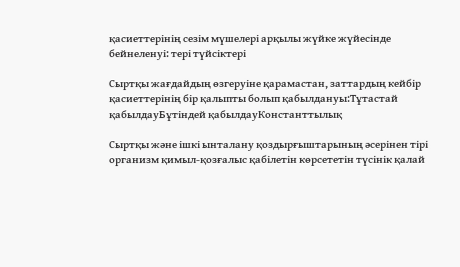қасиеттерінің сезім мүшелері арқылы жүйке жүйесінде бейнеленуі: тері түйсіктері

Сыртқы жағдайдың өзгеруіне қарамастан, заттардың кейбір қасиеттерінің бір қалыпты болып қабылдануы:Тұтастай қабылдауБұтіндей қабылдауКонстанттылық

Сыртқы және iшкi ынталану қоздырғыштарының әсерiнен тiрi организм қимыл-қозғалыс қабiлетiн көрсететiн түсiнiк қалай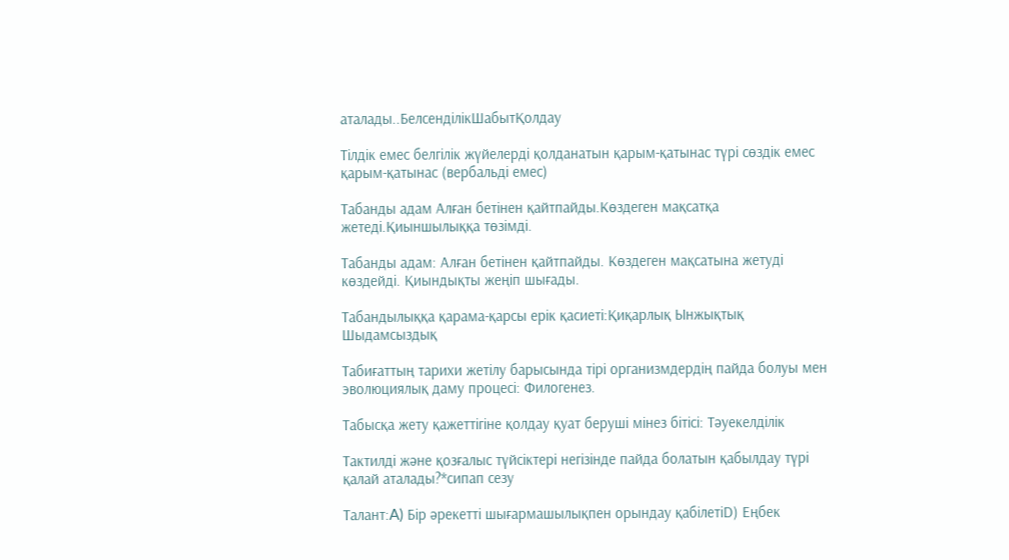аталады..БелсендiлiкШабытҚолдау

Тiлдiк емес белгiлiк жүйелердi қолданатын қарым-қатынас түрi сөздiк емес қарым-қатынас (вербальдi емес)

Табанды адам Алған бетінен қайтпайды.Көздеген мақсатқа жетеді.Қиыншылыққа төзімді.

Табанды адам: Алған бетінен қайтпайды. Көздеген мақсатына жетуді көздейді. Қиындықты жеңіп шығады.

Табандылыққа қарама-қарсы ерік қасиеті:Қиқарлық Ынжықтық Шыдамсыздық

Табиғаттың тарихи жетілу барысында тірі организмдердің пайда болуы мен эволюциялық даму процесі: Филогенез.

Табысқа жету қажеттігіне қолдау қуат беруші мінез бітісі: Тәуекелділік

Тактилді және қозғалыс түйсіктері негізінде пайда болатын қабылдау түрі қалай аталады?*сипап сезу

Талант:A) Бір әрекетті шығармашылықпен орындау қабілетіD) Еңбек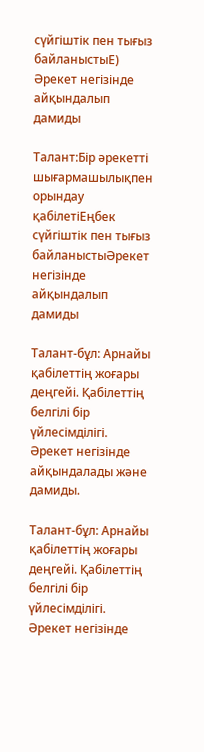сүйгіштік пен тығыз байланыстыE) Әрекет негізінде айқындалып дамиды

Талант:Бір әрекетті шығармашылықпен орындау қабілетіЕңбек сүйгіштік пен тығыз байланыстыӘрекет негізінде айқындалып дамиды

Талант-бұл: Арнайы қабілеттің жоғары деңгейі. Қабілеттің белгілі бір үйлесімділігі. Әрекет негізінде айқындалады және дамиды.

Талант-бұл: Арнайы қабілеттің жоғары деңгейі. Қабілеттің белгілі бір үйлесімділігі. Әрекет негізінде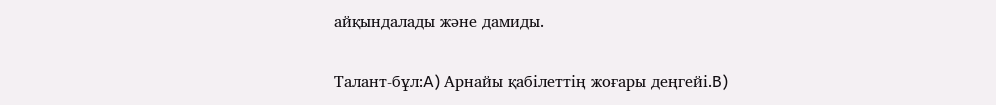айқындалады және дамиды.

Талант-бұл:A) Арнайы қабілеттің жоғары деңгейі.B)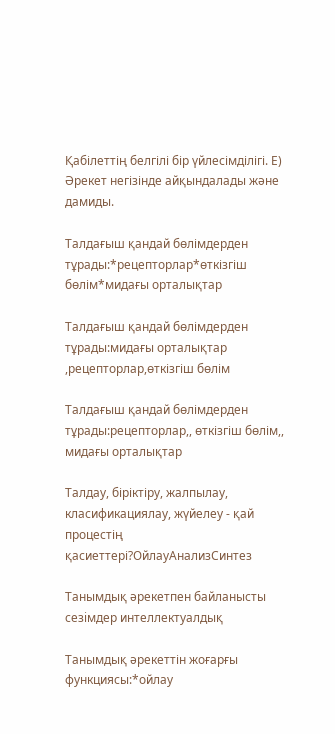Қабілеттің белгілі бір үйлесімділігі. E) Әрекет негізінде айқындалады және дамиды.

Талдағыш қандай бөлімдерден тұрады:*рецепторлар*өткізгіш бөлім*мидағы орталықтар

Талдағыш қандай бөлімдерден тұрады:мидағы орталықтар ,рецепторлар,өткізгіш бөлім

Талдағыш қандай бөлімдерден тұрады:рецепторлар,, өткізгіш бөлім,, мидағы орталықтар

Талдау, біріктіру, жалпылау, класификациялау, жүйелеу - қай процестің қасиеттері?ОйлауАнализСинтез

Танымдық әрекетпен байланысты сезiмдер интеллектуалдық

Танымдық әрекеттін жоғарғы функциясы:*ойлау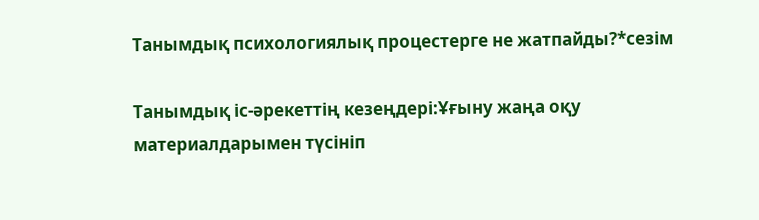Танымдық психологиялық процестерге не жатпайды?*сезім

Танымдық іс-әрекеттің кезеңдері:Ұғыну жаңа оқу материалдарымен түсініп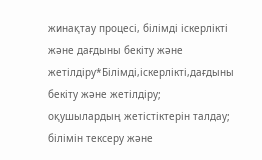жинақтау процесі, білімді іскерлікті және дағдыны бекіту және жетілдіру*Білімді,іскерлікті,дағдыны бекіту және жетілдіру; оқушылардың жетістіктерін талдау; білімін тексеру және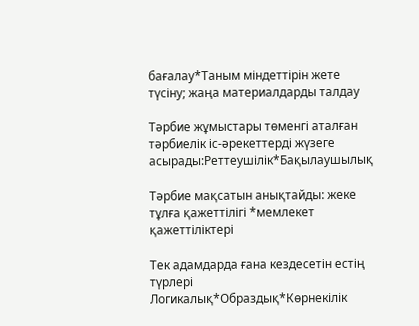бағалау*Таным міндеттірін жете түсіну; жаңа материалдарды талдау

Тәрбие жұмыстары төменгі аталған тәрбиелік іс-әрекеттерді жүзеге асырады:Реттеушілік*Бақылаушылық

Тәрбие мақсатын анықтайды: жеке тұлға қажеттілігі *мемлекет қажеттіліктері

Тек адамдарда ғана кездесетін естің түрлері Логикалық*Образдық*Көрнекілік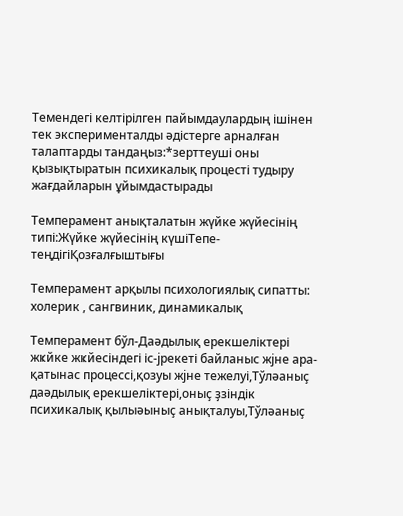Темендегі келтірілген пайымдаулардың ішінен тек эксперименталды әдістерге арналған талаптарды тандаңыз:*зерттеуші оны қызықтыратын психикалық процесті тудыру жағдайларын ұйымдастырады

Темперамент анықталатын жүйке жүйесінің типі:Жүйке жүйесінің күшіТепе-теңдігіҚозғалғыштығы

Темперамент арқылы психологиялық сипатты: холерик , сангвиник, динамикалық

Темперамент бўл-Даәдылық ерекшеліктері жҝйке жҝйесіндегі іс-јрекеті байланыс жјне ара-қатынас процессі,қозуы жјне тежелуі,Тўләаныҫ даәдылық ерекшеліктері,оныҫ ҙзіндік психикалық қылыәыныҫ анықталуы,Тўләаныҫ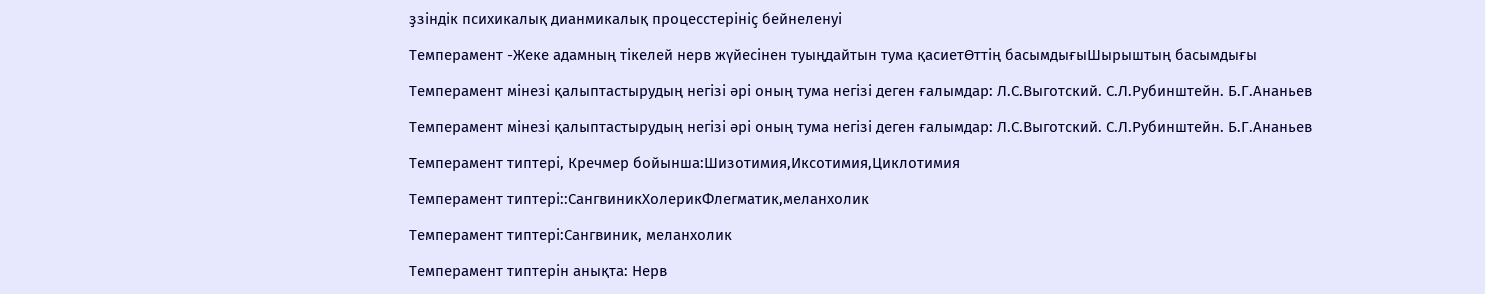ҙзіндік психикалық дианмикалық процесстерініҫ бейнеленуі

Темперамент -Жеке адамның тікелей нерв жүйесінен туыңдайтын тума қасиетӨттің басымдығыШырыштың басымдығы

Темперамент мінезі қалыптастырудың негізі әрі оның тума негізі деген ғалымдар: Л.С.Выготский. С.Л.Рубинштейн. Б.Г.Ананьев

Темперамент мінезі қалыптастырудың негізі әрі оның тума негізі деген ғалымдар: Л.С.Выготский. С.Л.Рубинштейн. Б.Г.Ананьев

Темперамент типтері, Кречмер бойынша:Шизотимия,Иксотимия,Циклотимия

Темперамент типтері::СангвиникХолерикФлегматик,меланхолик

Темперамент типтері:Сангвиник, меланхолик

Темперамент типтерін анықта: Нерв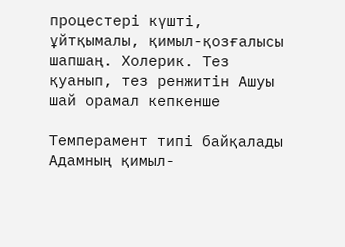процестері күшті, ұйтқымалы, қимыл-қозғалысы шапшаң. Холерик. Тез қуанып, тез ренжитін Ашуы шай орамал кепкенше

Темперамент типі байқалады Адамның қимыл-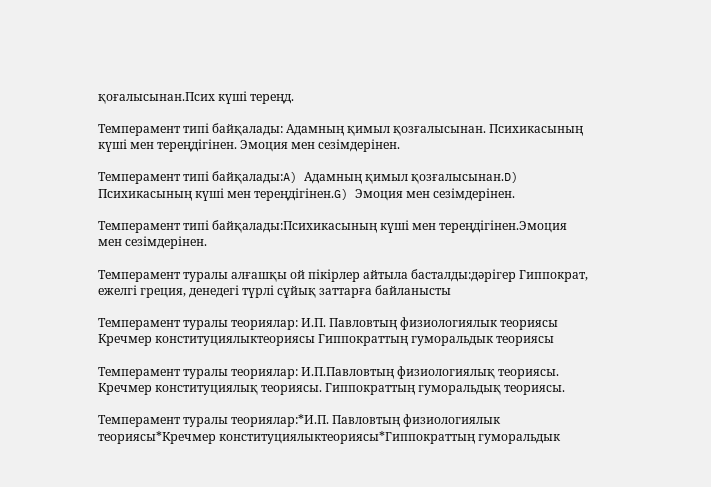қоғалысынан.Псих күші тереңд.

Темперамент типі байқалады: Адамның қимыл қозғалысынан. Психикасының күші мен тереңдігінен. Эмоция мен сезімдерінен.

Темперамент типі байқалады:A) Адамның қимыл қозғалысынан.D) Психикасының күші мен тереңдігінен.G) Эмоция мен сезімдерінен.

Темперамент типі байқалады:Психикасының күші мен тереңдігінен.Эмоция мен сезімдерінен.

Темперамент туралы алғашқы ой пікірлер айтыла басталды:дәрігер Гиппократ, ежелгі греция, денедегі түрлі сұйық заттарға байланысты

Темперамент туралы теориялар: И.П. Павловтың физиологиялык теориясы Кречмер конституциялыктеориясы Гиппократтың гуморальдык теориясы

Темперамент туралы теориялар: И.П.Павловтың физиологиялық теориясы. Кречмер конституциялық теориясы. Гиппократтың гуморальдық теориясы.

Темперамент туралы теориялар:*И.П. Павловтың физиологиялык теориясы*Кречмер конституциялыктеориясы*Гиппократтың гуморальдык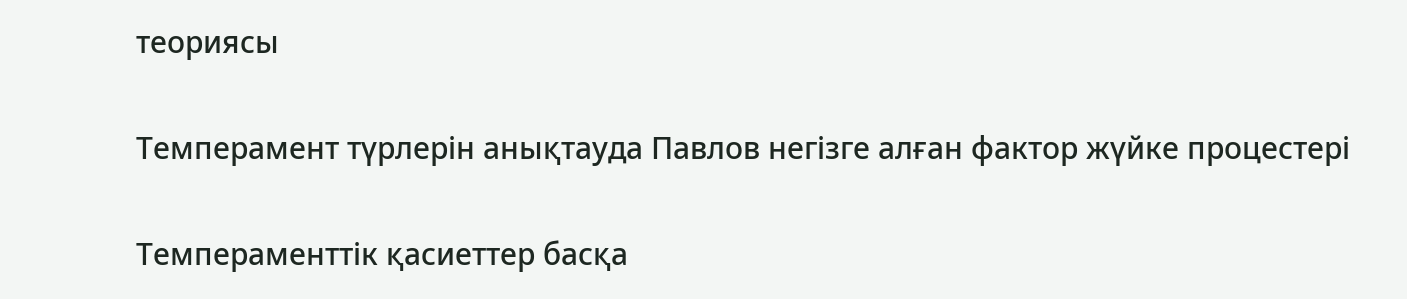теориясы

Темперамент түрлерiн анықтауда Павлов негiзге алған фактор жүйке процестерi

Темпераменттiк қасиеттер басқа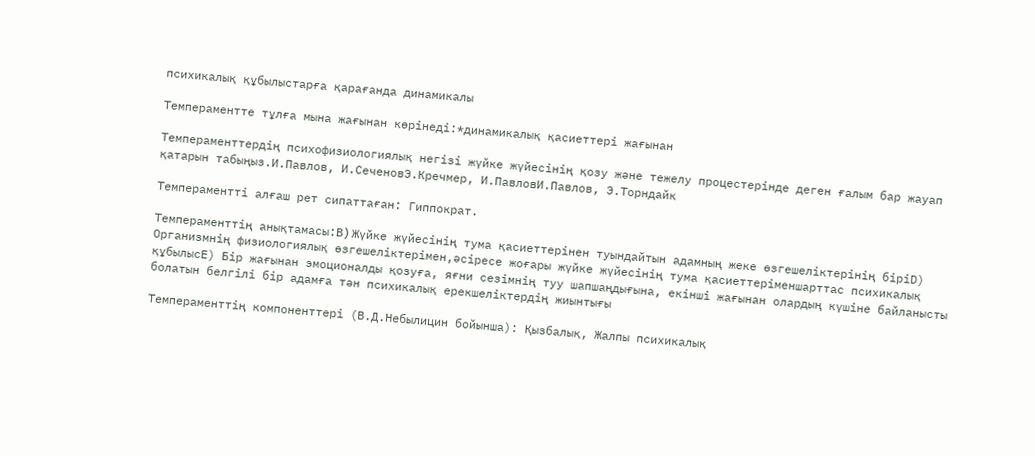психикалық құбылыстарға қарағанда динамикалы

Темпераментте тұлға мына жағынан көрінеді:*динамикалық қасиеттері жағынан

Темпераменттердің психофизиологиялық негізі жүйке жүйесінің қозу және тежелу процестерінде деген ғалым бар жауап қатарын табыңыз.И.Павлов, И.СеченовЭ.Кречмер, И.ПавловИ.Павлов, Э.Торндайк

Темпераментті алғаш рет сипаттаған: Гиппократ.

Темпераменттің анықтамасы:B) Жүйке жүйесінің тума қасиеттерінен туындайтын адамның жеке өзгешеліктерінің біріD) Организмнің физиологиялық өзгешеліктерімен,әсіресе жоғары жүйке жүйесінің тума қасиеттеріменшарттас психикалық құбылысE) Бір жағынан эмоционалды қозуға, яғни сезімнің туу шапшаңдығына, екінші жағынан олардың күшіне байланысты болатын белгілі бір адамға тән психикалық ерекшеліктердің жиынтығы

Темпераменттің компоненттері (В.Д.Небылицин бойынша): Қызбалық, Жалпы психикалық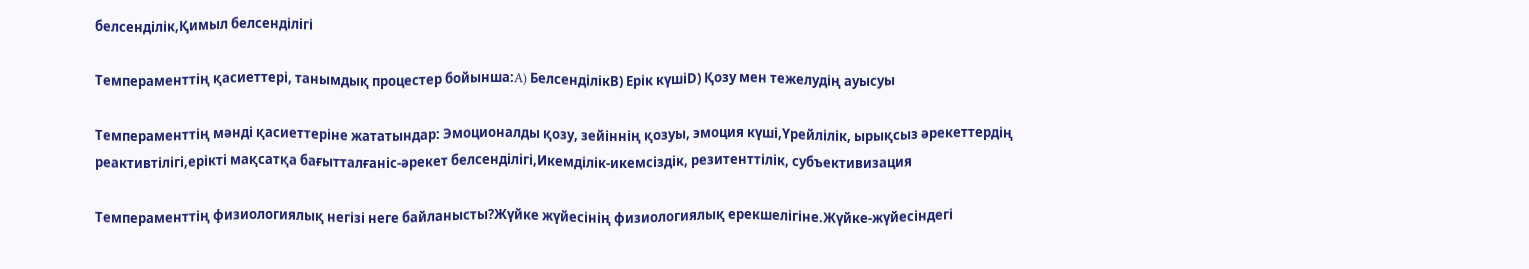белсенділік,Қимыл белсенділігі

Темпераменттің қасиеттері, танымдық процестер бойынша:A) БелсенділікB) Ерік күшіD) Қозу мен тежелудің ауысуы

Темпераменттің мәнді қасиеттеріне жататындар: Эмоционалды қозу, зейіннің қозуы, эмоция күші,Үрейлілік, ырықсыз әрекеттердің реактивтілігі,ерікті мақсатқа бағытталғаніс-әрекет белсенділігі,Икемділік-икемсіздік, резитенттілік, субъективизация

Темпераменттің физиологиялық негізі неге байланысты?Жүйке жүйесінің физиологиялық ерекшелігіне.Жүйке-жүйесіндегі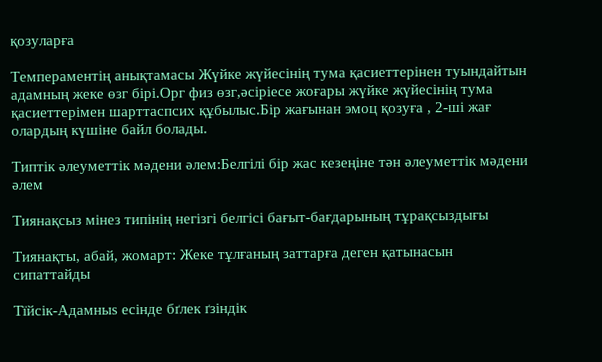қозуларға

Темпераментің анықтамасы Жүйке жүйесінің тума қасиеттерінен туындайтын адамның жеке өзг бірі.Орг физ өзг,әсіріесе жоғары жүйке жүйесінің тума қасиеттерімен шарттаспсих құбылыс.Бір жағынан эмоц қозуға , 2-ші жағ олардың күшіне байл болады.

Типтік әлеуметтік мәдени әлем:Белгілі бір жас кезеңіне тән әлеуметтік мәдени әлем

Тиянақсыз мiнез типiнiң негiзгi белгiсi бағыт-бағдарының тұрақсыздығы

Тиянақты, абай, жомарт: Жеке тұлғаның заттарға деген қатынасын сипаттайды

Тїйсік-Адамныѕ есінде бґлек ґзіндік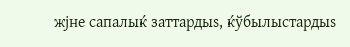жјне сапалыќ заттардыѕ, ќўбылыстардыѕ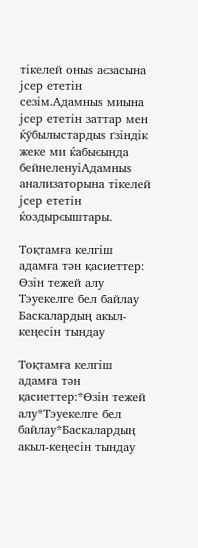тікелей оныѕ аєзасына јсер ететін сезім.Адамныѕ миына јсер ететін заттар мен ќўбылыстардыѕ ґзіндік жеке ми ќабыєында бейнеленуіАдамныѕ анализаторына тікелей јсер ететін ќоздырєыштары.

Тоқтамға келгіш адамға тән қасиеттер: Өзін тежей алу Тэуекелге бел байлау Баскалардың акыл-кеңесін тындау

Тоқтамға келгіш адамға тән қасиеттер:*Өзін тежей алу*Тэуекелге бел байлау*Баскалардың акыл-кеңесін тындау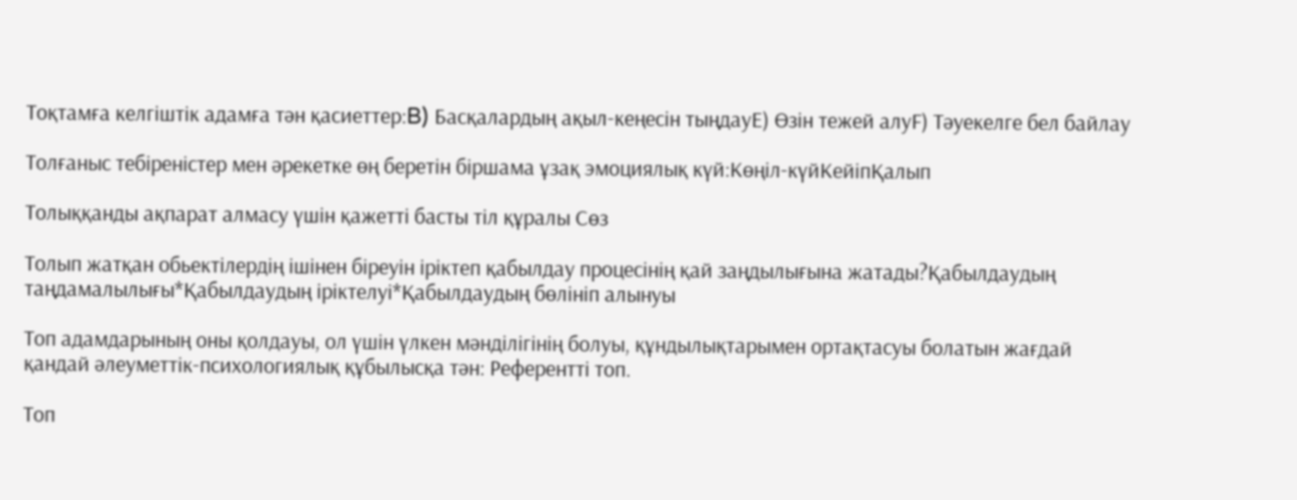Тоқтамға келгіштік адамға тән қасиеттер:B) Басқалардың ақыл-кеңесін тыңдауE) Өзін тежей алуF) Тәуекелге бел байлау

Толғаныс тебіреністер мен әрекетке өң беретін біршама ұзақ эмоциялық күй:Көңіл-күйКейіпҚалып

Толыққанды ақпарат алмасу үшін қажетті басты тіл құралы Сөз

Толып жатқан обьектілердің ішінен біреуін іріктеп қабылдау процесінің қай заңдылығына жатады?Қабылдаудың таңдамалылығы*Қабылдаудың іріктелуі*Қабылдаудың бөлініп алынуы

Топ адамдарының оны қолдауы, ол үшін үлкен мәнділігінің болуы, құндылықтарымен ортақтасуы болатын жағдай қандай әлеуметтік-психологиялық құбылысқа тән: Референтті топ.

Топ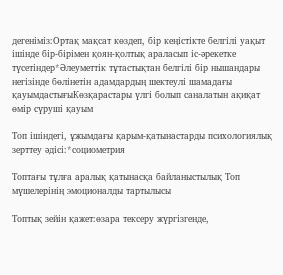дегеніміз:Ортақ мақсат көздеп, бір кеңістікте белгілі уақыт ішінде бір-бірімен қоян-қолтық араласып іс-әрекетке түсетіндер*Әлеуметтік тұтастықтан белгілі бір нышандары негізінде бөлінетін адамдардың шектеулі шамадағы қауымдастығыКөзқарастары үлгі болып саналатын ақиқат өмір сүруші қауым

Топ ішіндегі, ұжымдағы қарым-қатынастарды психологиялық зерттеу әдісі:*социометрия

Топтағы тұлға аралық қатынасқа байланыстылық Топ мүшелерінің эмоционалды тартылысы

Топтық зейін қажет:өзара тексеру жүргізгенде,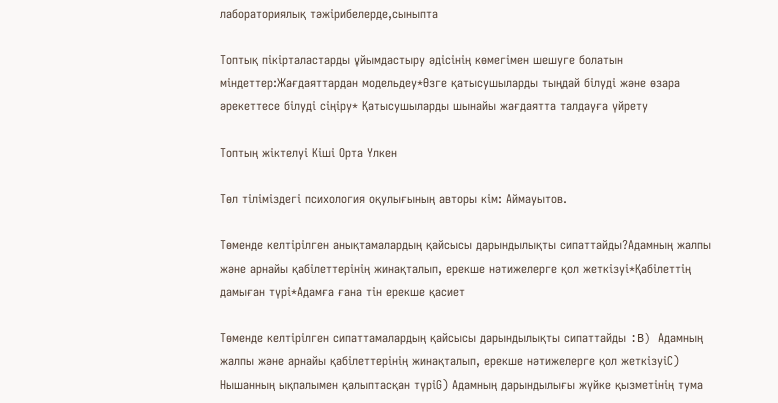лабораториялық тәжірибелерде,сыныпта

Топтық пікірталастарды ұйымдастыру әдісінің көмегімен шешуге болатын міндеттер:Жағдаяттардан модельдеу*Өзге қатысушыларды тыңдай білуді және өзара әрекеттесе білуді сіңіру* Қатысушыларды шынайы жағдаятта талдауға үйрету

Топтың жіктелуі Кіші Орта Үлкен

Төл тіліміздегі психология оқулығының авторы кім: Аймауытов.

Төменде келтірілген анықтамалардың қайсысы дарындылықты сипаттайды?Адамның жалпы және арнайы қабілеттерінің жинақталып, ерекше нәтижелерге қол жеткізуі*Қабілеттің дамыған түрі*Адамға ғана тін ерекше қасиет

Төменде келтірілген сипаттамалардың қайсысы дарындылықты сипаттайды :B) Адамның жалпы және арнайы қабілеттерінің жинақталып, ерекше нәтижелерге қол жеткізуіC) Нышанның ықпалымен қалыптасқан түріG) Адамның дарындылығы жүйке қызметінің тума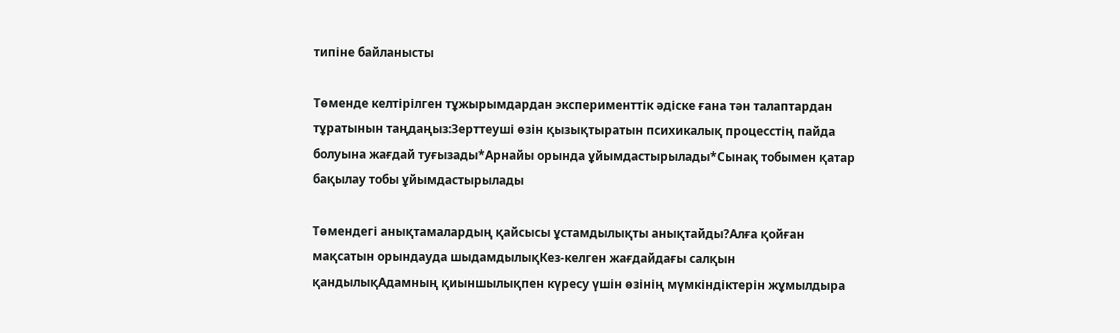типіне байланысты

Төменде келтірілген тұжырымдардан эксперименттік әдіске ғана тән талаптардан тұратынын таңдаңыз:Зерттеуші өзін қызықтыратын психикалық процесстің пайда болуына жағдай туғызады*Арнайы орында ұйымдастырылады*Сынақ тобымен қатар бақылау тобы ұйымдастырылады

Төмендегі анықтамалардың қайсысы ұстамдылықты анықтайды?Алға қойған мақсатын орындауда шыдамдылықКез-келген жағдайдағы салқын қандылықАдамның қиыншылықпен күресу үшін өзінің мүмкіндіктерін жұмылдыра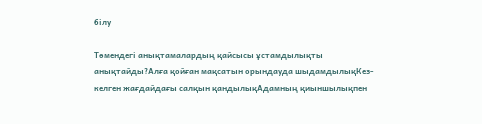білу

Төмендегі анықтамалардың қайсысы ұстамдылықты анықтайды?Алға қойған мақсатын орындауда шыдамдылықКез-келген жағдайдағы салқын қандылықАдамның қиыншылықпен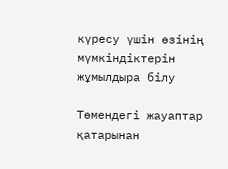күресу үшін өзінің мүмкіндіктерін жұмылдыра білу

Төмендегі жауаптар қатарынан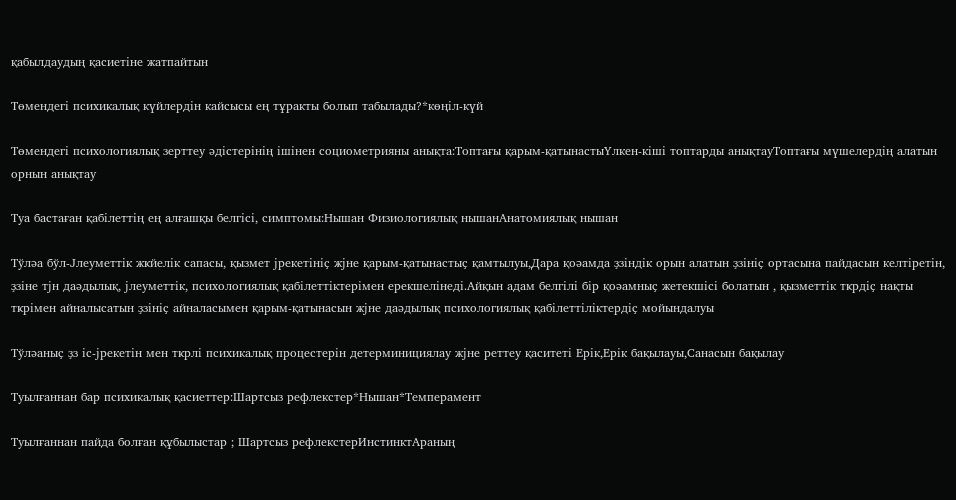қабылдаудың қасиетіне жатпайтын

Төмендегі психикалық күйлердін кайсысы ең тұракты болып табылады?*көңіл-күй

Төмендегі психологиялық зерттеу әдістерінің ішінен социометрияны анықта:Топтағы қарым-қатынастыҮлкен-кіші топтарды анықтауТоптағы мүшелердің алатын орнын анықтау

Туа бастаған қабілеттің ең алғашқы белгісі, симптомы:Нышан Физиологиялық нышанАнатомиялық нышан

Тўләа бўл-Јлеуметтік жҝйелік сапасы, қызмет јрекетініҫ жјне қарым-қатынастыҫ қамтылуы,Дара қоәамда ҙзіндік орын алатын ҙзініҫ ортасына пайдасын келтіретін, ҙзіне тјн даәдылық, јлеуметтік, психологиялық қабілеттіктерімен ерекшелінеді.Айқын адам белгілі бір қоәамныҫ жетекшісі болатын , қызметтік тҝрдіҫ нақты тҝрімен айналысатын ҙзініҫ айналасымен қарым-қатынасын жјне даәдылық психологиялық қабілеттіліктердіҫ мойындалуы

Тўләаныҫ ҙз іс-јрекетін мен тҝрлі психикалық процестерін детерминициялау жјне реттеу қаситеті Ерік,Ерік бақылауы,Санасын бақылау

Туылғаннан бар психикалық қасиеттер:Шартсыз рефлекстер*Нышан*Темперамент

Туылғаннан пайда болған құбылыстар ; Шартсыз рефлекстерИнстинктАраның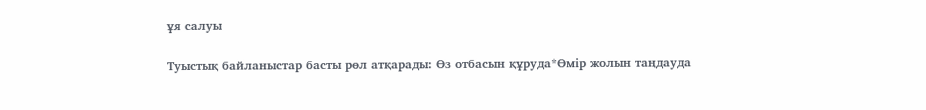ұя салуы

Туыстық байланыстар басты рөл атқарады: Өз отбасын құруда*Өмір жолын таңдауда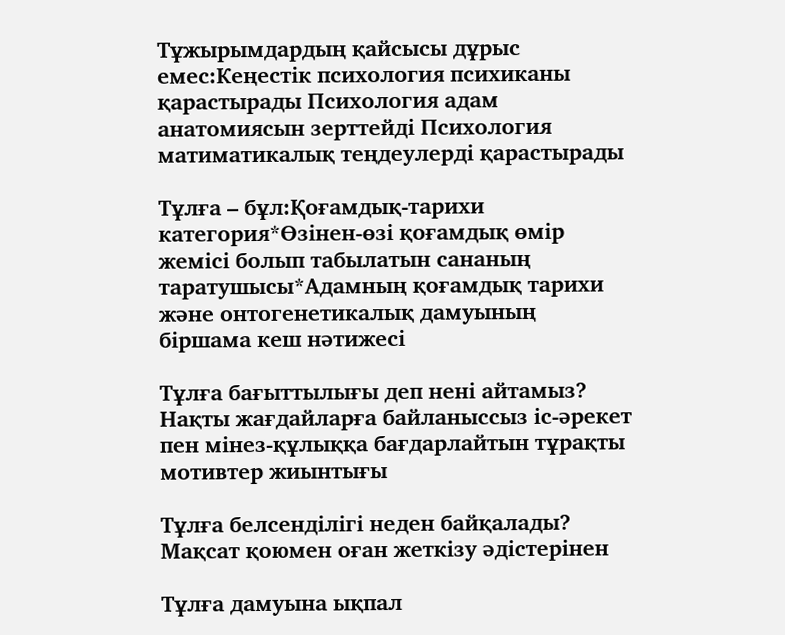Тұжырымдардың қайсысы дұрыс емес:Кеңестік психология психиканы қарастырады Психология адам анатомиясын зерттейді Психология матиматикалық теңдеулерді қарастырады

Тұлға – бұл:Қоғамдық-тарихи категория*Өзінен-өзі қоғамдық өмір жемісі болып табылатын сананың таратушысы*Адамның қоғамдық тарихи және онтогенетикалық дамуының біршама кеш нәтижесі

Тұлға бағыттылығы деп нені айтамыз? Нақты жағдайларға байланыссыз іс-әрекет пен мінез-құлыққа бағдарлайтын тұрақты мотивтер жиынтығы

Тұлға белсенділігі неден байқалады? Мақсат қоюмен оған жеткізу әдістерінен

Тұлға дамуына ықпал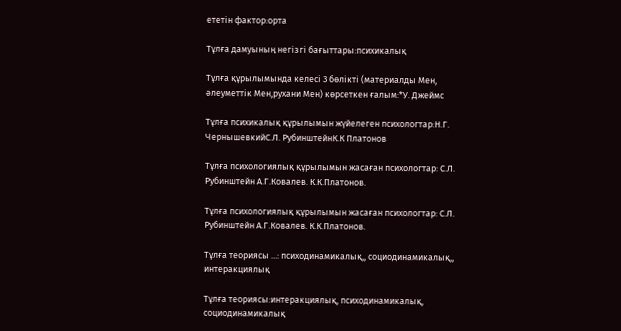ететін фактор:орта

Тұлға дамуының негізгі бағыттары:психикалық

Тұлға құрылымында келесі 3 бөлікті (материалды Мен, әлеуметтік Мен,рухани Мен) көрсеткен ғалым:*У. Джеймс

Тұлға психикалық құрылымын жүйелеген психологтар:Н.Г. ЧернышевкийС.Л. РубинштейнК.К Платонов

Тұлға психологиялық құрылымын жасаған психологтар: С.Л. Рубинштейн А.Г.Ковалев. К.К.Платонов.

Тұлға психологиялық құрылымын жасаған психологтар: С.Л. Рубинштейн А.Г.Ковалев. К.К.Платонов.

Тұлға теориясы ...: психодинамикалық,, социодинамикалық,, интеракциялық

Тұлға теориясы:интеракциялық, психодинамикалық, социодинамикалық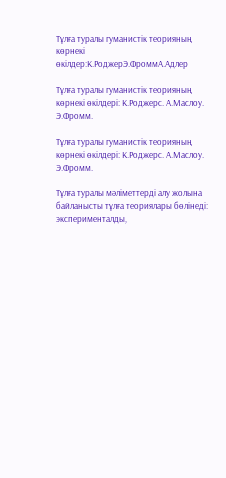Тұлға туралы гуманистік теорияның көрнекі өкілдер:К.РоджерЭ.ФроммА.Адлер

Тұлға туралы гуманистік теорияның көрнекі өкілдері: К.Роджерс. А.Маслоу. Э.Фромм.

Тұлға туралы гуманистік теорияның көрнекі өкілдері: К.Роджерс. А.Маслоу. Э.Фромм.

Тұлға туралы мәліметтерді алу жолына байланысты тұлға теориялары бөлінеді: эксперименталды,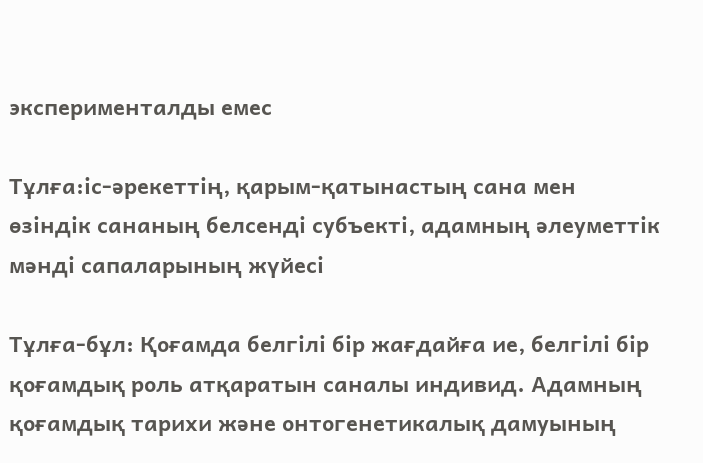эксперименталды емес

Тұлға:іс-әрекеттің, қарым-қатынастың сана мен өзіндік сананың белсенді субъекті, адамның әлеуметтік мәнді сапаларының жүйесі

Тұлға-бұл: Қоғамда белгілі бір жағдайға ие, белгілі бір қоғамдық роль атқаратын саналы индивид. Адамның қоғамдық тарихи және онтогенетикалық дамуының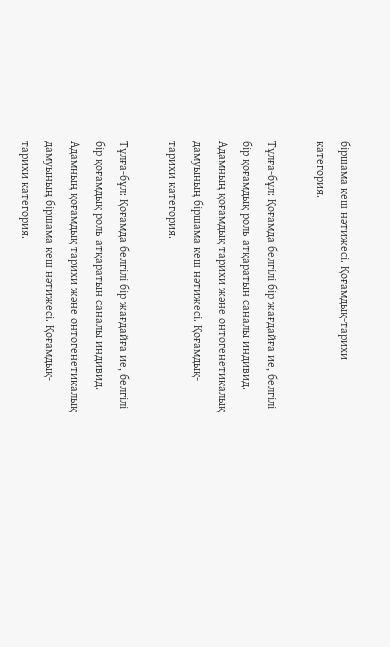біршама кеш нәтижесі. Қоғамдық-тарихи категория.

Тұлға-бұл: Қоғамда белгілі бір жағдайға ие, белгілі бір қоғамдық роль атқаратын саналы индивид. Адамның қоғамдық тарихи және онтогенетикалық дамуының біршама кеш нәтижесі. Қоғамдық-тарихи категория.

Тұлға-бұл: Қоғамда белгілі бір жағдайға ие, белгілі бір қоғамдық роль атқаратын саналы индивид. Адамның қоғамдық тарихи және онтогенетикалық дамуының біршама кеш нәтижесі. Қоғамдық-тарихи категория.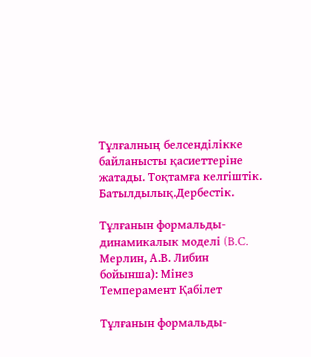Тұлғалның белсенділікке байланысты қасиеттеріне жатады. Тоқтамға келгіштік. Батылдылық.Дербестік.

Тұлғанын формальды-динамикалык моделі (B.C. Мерлин, А.В. Либин бойынша): Мінез Темперамент Қабілет

Тұлғанын формальды-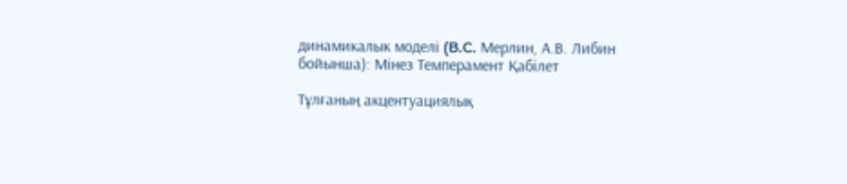динамикалык моделі (B.C. Мерлин, А.В. Либин бойынша): Мінез Темперамент Қабілет

Тұлғаның акцентуациялық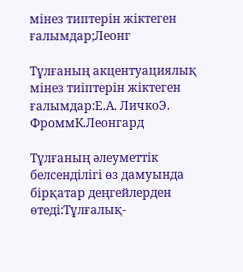мінез типтерін жіктеген ғалымдар;Леонг

Тұлғаның акцентуациялық мінез тиіптерін жіктеген ғалымдар:Е.А. ЛичкоЭ. ФроммК.Леонгард

Тұлғаның әлеуметтік белсенділігі өз дамуында бірқатар деңгейлерден өтеді:Тұлғалық-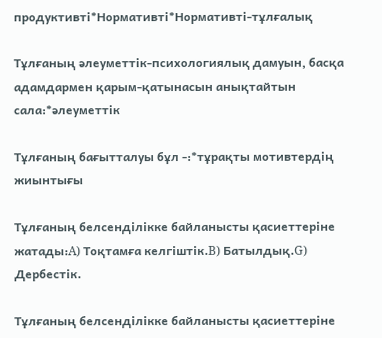продуктивті*Нормативті*Нормативті-тұлғалық

Тұлғаның әлеуметтік-психологиялық дамуын, басқа адамдармен қарым-қатынасын анықтайтын сала:*әлеуметтік

Тұлғаның бағытталуы бұл -:*тұрақты мотивтердің жиынтығы

Тұлғаның белсенділікке байланысты қасиеттеріне жатады:A) Тоқтамға келгіштік.B) Батылдық.G) Дербестік.

Тұлғаның белсенділікке байланысты қасиеттеріне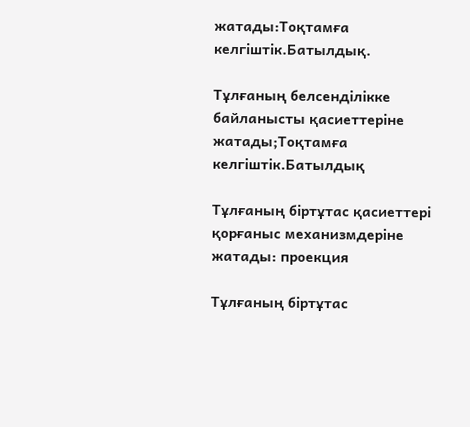жатады:Тоқтамға келгіштік.Батылдық.

Тұлғаның белсенділікке байланысты қасиеттеріне жатады;Тоқтамға келгіштік.Батылдық

Тұлғаның біртұтас қасиеттері қорғаныс механизмдеріне жатады: проекция

Тұлғаның біртұтас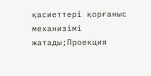қасиеттері қорғаныс механизімі жатады;Проекция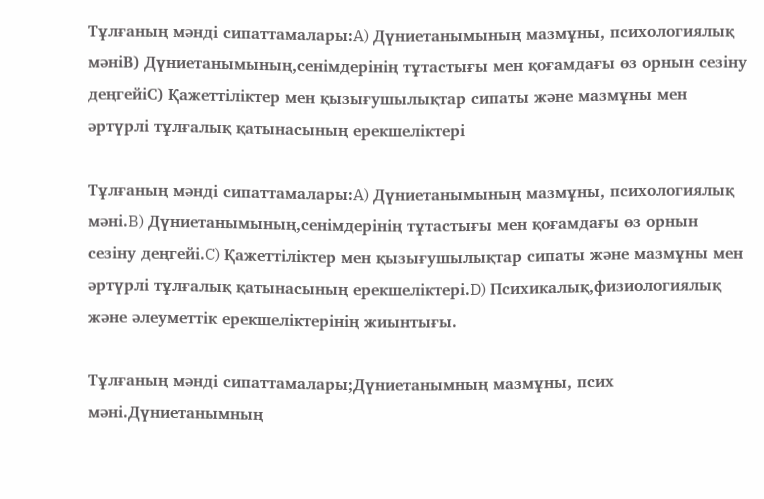Тұлғаның мәнді сипаттамалары:A) Дүниетанымының мазмұны, психологиялық мәніB) Дүниетанымының,сенімдерінің тұтастығы мен қоғамдағы өз орнын сезіну деңгейіC) Қажеттіліктер мен қызығушылықтар сипаты және мазмұны мен әртүрлі тұлғалық қатынасының ерекшеліктері

Тұлғаның мәнді сипаттамалары:A) Дүниетанымының мазмұны, психологиялық мәні.B) Дүниетанымының,сенімдерінің тұтастығы мен қоғамдағы өз орнын сезіну деңгейі.C) Қажеттіліктер мен қызығушылықтар сипаты және мазмұны мен әртүрлі тұлғалық қатынасының ерекшеліктері.D) Психикалық,физиологиялық және әлеуметтік ерекшеліктерінің жиынтығы.

Тұлғаның мәнді сипаттамалары;Дүниетанымның мазмұны, псих мәні.Дүниетанымның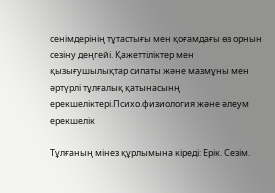сенімдерінің тұтастығы мен қоғамдағы өз орнын сезіну деңгейі. Қажеттіліктер мен қызығушылықтар сипаты және мазмұны мен әртүрлі тұлғалық қатынасынң ерекшеліктері.Психо.физиология және әлеум ерекшелік

Тұлғаның мінез құрлымына кіреді: Ерік. Сезім.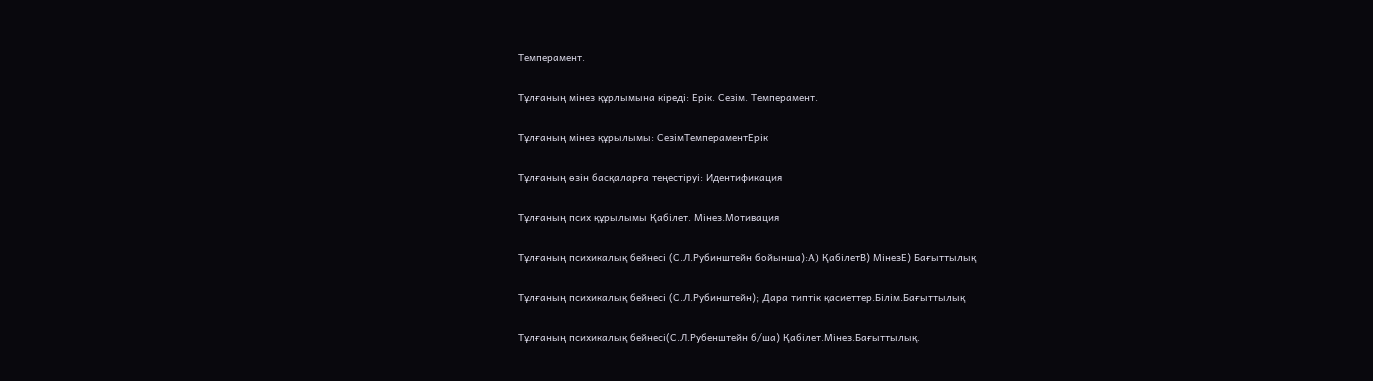Темперамент.

Тұлғаның мінез құрлымына кіреді: Ерік. Сезім. Темперамент.

Тұлғаның мінез құрылымы: СезімТемпераментЕрік

Тұлғаның өзін басқаларға теңестіруі: Идентификация

Тұлғаның псих құрылымы Қабілет. Мінез.Мотивация

Тұлғаның психикалық бейнесі (С.Л.Рубинштейн бойынша):A) ҚабілетB) МінезE) Бағыттылық

Тұлғаның психикалық бейнесі (С.Л.Рубинштейн); Дара типтік қасиеттер.Білім.Бағыттылық

Тұлғаның психикалық бейнесі(С.Л.Рубенштейн б/ша) Қабілет.Мінез.Бағыттылық.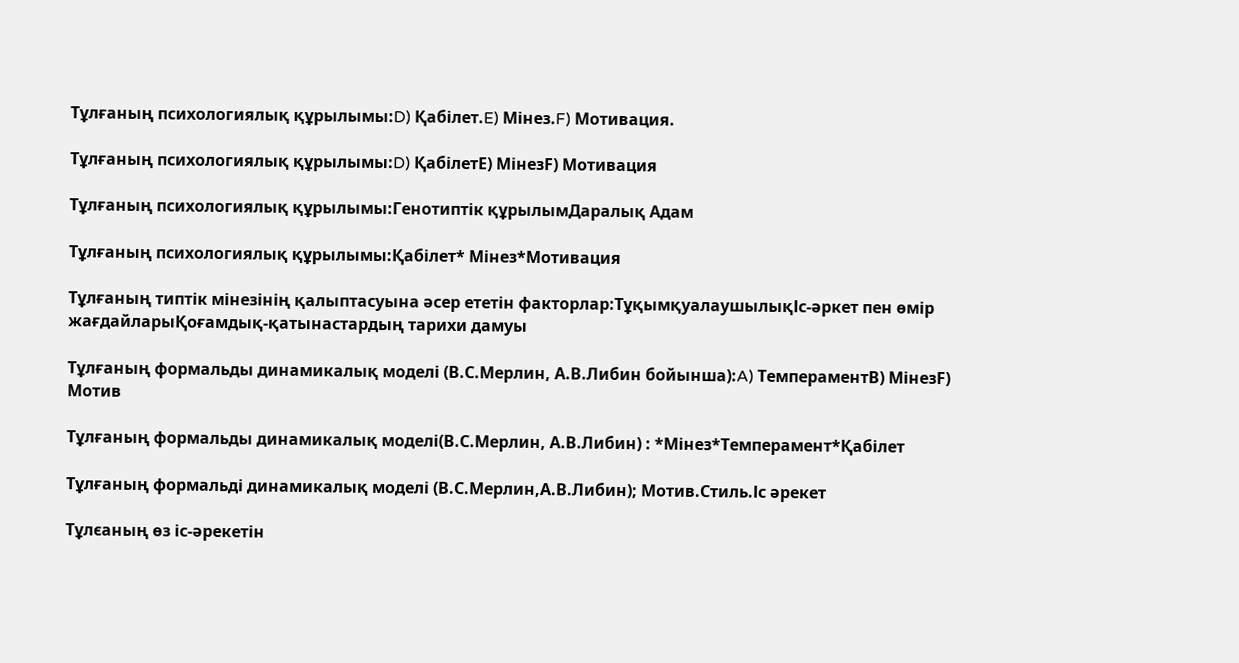Тұлғаның психологиялық құрылымы:D) Қабілет.E) Мінез.F) Мотивация.

Тұлғаның психологиялық құрылымы:D) ҚабілетE) МінезF) Мотивация

Тұлғаның психологиялық құрылымы:Генотиптік құрылымДаралық Адам

Тұлғаның психологиялық құрылымы:Қабілет* Мінез*Мотивация

Тұлғаның типтік мінезінің қалыптасуына әсер ететін факторлар:ТұқымқуалаушылықІс-әркет пен өмір жағдайларыҚоғамдық-қатынастардың тарихи дамуы

Тұлғаның формальды динамикалық моделі (В.С.Мерлин, А.В.Либин бойынша):A) ТемпераментB) МінезF) Мотив

Тұлғаның формальды динамикалық моделі(В.С.Мерлин, А.В.Либин) : *Мінез*Темперамент*Қабілет

Тұлғаның формальді динамикалық моделі (В.С.Мерлин,А.В.Либин); Мотив.Стиль.Іс әрекет

Тұлєаның өз іс-әрекетін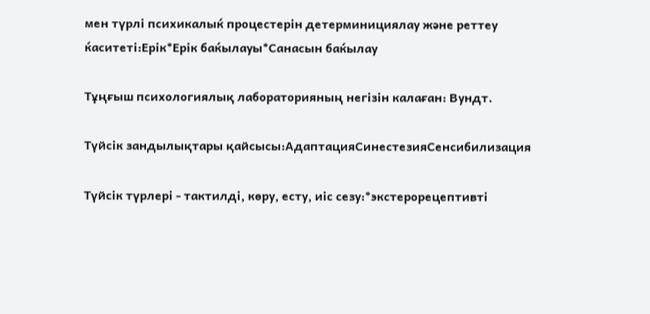мен түрлі психикалыќ процестерін детерминициялау және реттеу ќаситеті:Ерік*Ерік баќылауы*Санасын баќылау

Тұңғыш психологиялық лабораторияның негізін калаған: Вундт.

Түйсік зандылықтары қайсысы:АдаптацияСинестезияСенсибилизация

Түйсік түрлері - тактилді, көру, есту, иіс сезу:*экстерорецептивті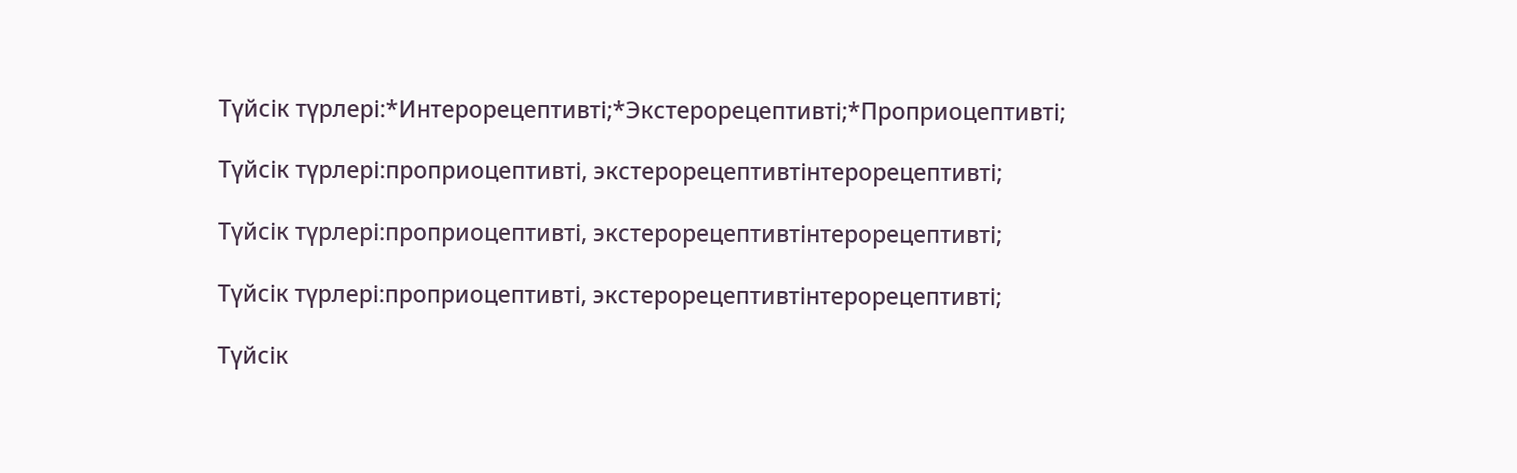Түйсік түрлері:*Интерорецептивті;*Экстерорецептивті;*Проприоцептивті;

Түйсік түрлері:проприоцептивті, экстерорецептивтінтерорецептивті;

Түйсік түрлері:проприоцептивті, экстерорецептивтінтерорецептивті;

Түйсік түрлері:проприоцептивті, экстерорецептивтінтерорецептивті;

Түйсік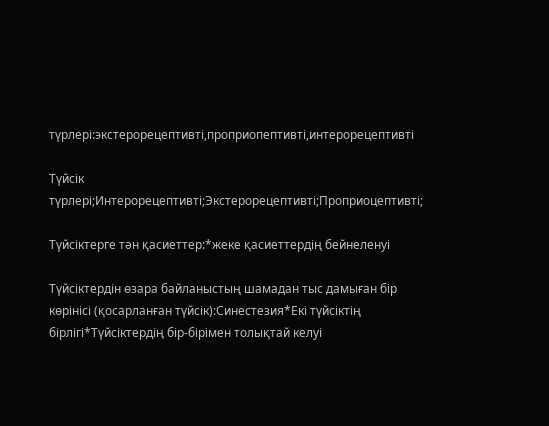түрлері:экстерорецептивті,проприопептивті,интерорецептивті

Түйсік түрлері;Интерорецептивті;Экстерорецептивті;Проприоцептивті;

Түйсіктерге тән қасиеттер:*жеке қасиеттердің бейнеленуі

Түйсіктердін өзара байланыстың шамадан тыс дамыған бір көрінісі (қосарланған түйсік):Синестезия*Екі түйсіктің бірлігі*Түйсіктердің бір-бірімен толықтай келуі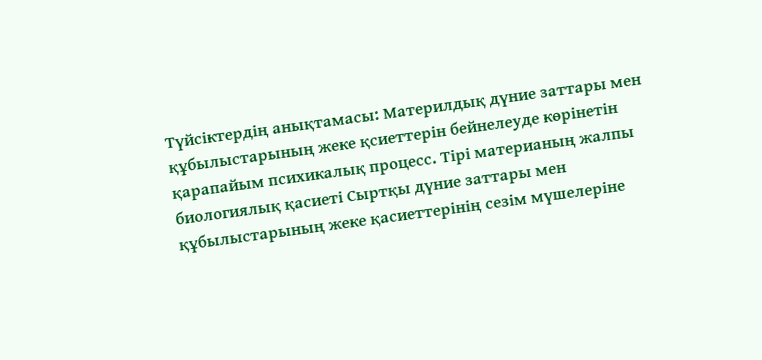Түйсіктердің анықтамасы: Материлдық дүние заттары мен құбылыстарының жеке қсиеттерін бейнелеуде көрінетін қарапайым психикалық процесс. Тірі материаның жалпы биологиялық қасиеті Сыртқы дүние заттары мен құбылыстарының жеке қасиеттерінің сезім мүшелеріне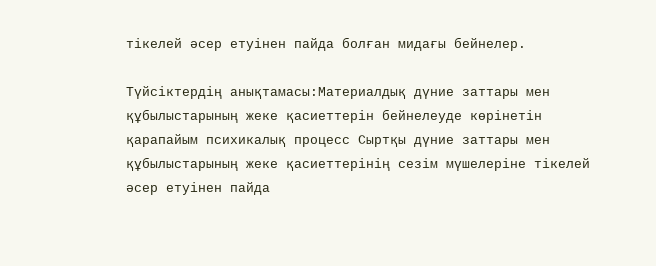тікелей әсер етуінен пайда болған мидағы бейнелер.

Түйсіктердің анықтамасы:Материалдық дүние заттары мен құбылыстарының жеке қасиеттерін бейнелеуде көрінетін қарапайым психикалық процесс Сыртқы дүние заттары мен құбылыстарының жеке қасиеттерінің сезім мүшелеріне тікелей әсер етуінен пайда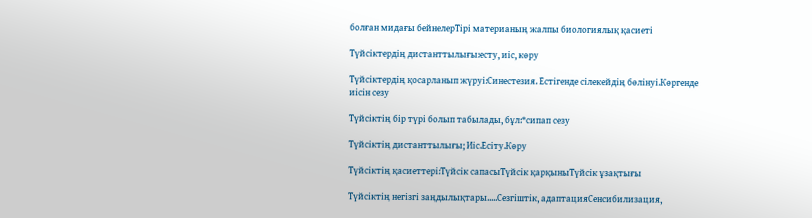болған мидағы бейнелерТірі материаның жалпы биологиялық қасиеті

Түйсіктердің дистанттылығы:есту, иіс, көру

Түйсіктердің қосарланып жүруі:Синестезия. Естігенде сілекейдің бөлінуі.Көргенде иісін сезу

Түйсіктің бір түрі болып табылады, бұл:*сипап сезу

Түйсіктің дистанттылығы; Иіс.Есіту.Көру

Түйсіктің қасиеттері:Түйсік сапасыТүйсік қарқыныТүйсік ұзақтығы

Түйсіктің негізгі заңдылықтары.....Сезгіштік, адаптацияСенсибилизация,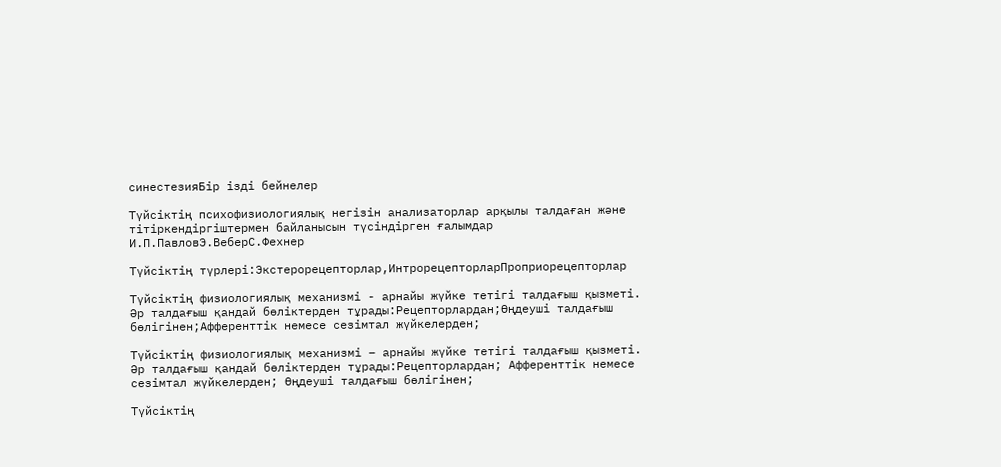синестезияБір ізді бейнелер

Түйсіктің психофизиологиялық негізін анализаторлар арқылы талдаған және тітіркендіргіштермен байланысын түсіндірген ғалымдар И.П.ПавловЭ.ВеберС.Фехнер

Түйсіктің түрлері:Экстерорецепторлар,ИнтрорецепторларПроприорецепторлар

Түйсіктің физиологиялық механизмі - арнайы жүйке тетігі талдағыш қызметі. Әр талдағыш қандай бөліктерден тұрады:Рецепторлардан;Өңдеуші талдағыш бөлігінен;Афференттік немесе сезімтал жүйкелерден;

Түйсіктің физиологиялық механизмі – арнайы жүйке тетігі талдағыш қызметі. Әр талдағыш қандай бөліктерден тұрады:Рецепторлардан; Афференттік немесе сезімтал жүйкелерден; Өңдеуші талдағыш бөлігінен;

Түйсіктің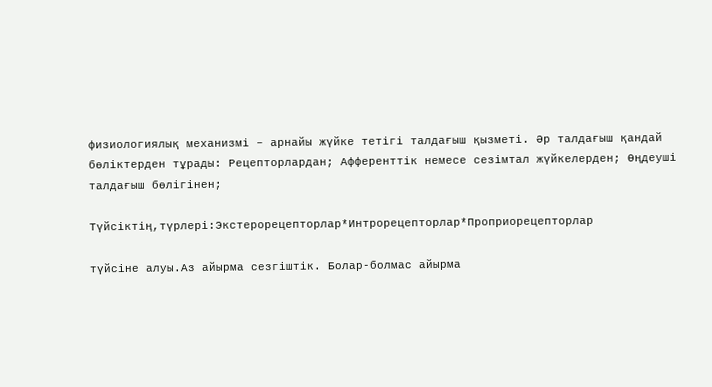физиологиялық механизмі – арнайы жүйке тетігі талдағыш қызметі. Әр талдағыш қандай бөліктерден тұрады: Рецепторлардан; Афференттік немесе сезімтал жүйкелерден; Өңдеуші талдағыш бөлігінен;

Түйсіктің,түрлері:Экстерорецепторлар*Интрорецепторлар*Проприорецепторлар

түйсіне алуы.Аз айырма сезгіштік. Болар-болмас айырма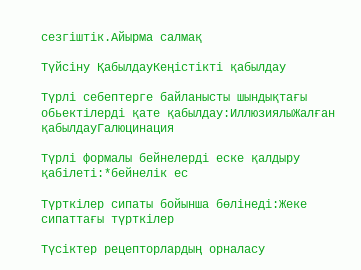сезгіштік.Айырма салмақ

Түйсіну ҚабылдауКеңістікті қабылдау

Түрлі себептерге байланысты шындықтағы обьектілерді қате қабылдау:ИллюзиялыЖалған қабылдауГалюцинация

Түрлі формалы бейнелерді еске қалдыру қабілеті:*бейнелік ес

Түрткілер сипаты бойынша бөлінеді:Жеке сипаттағы түрткілер

Түсіктер рецепторлардың орналасу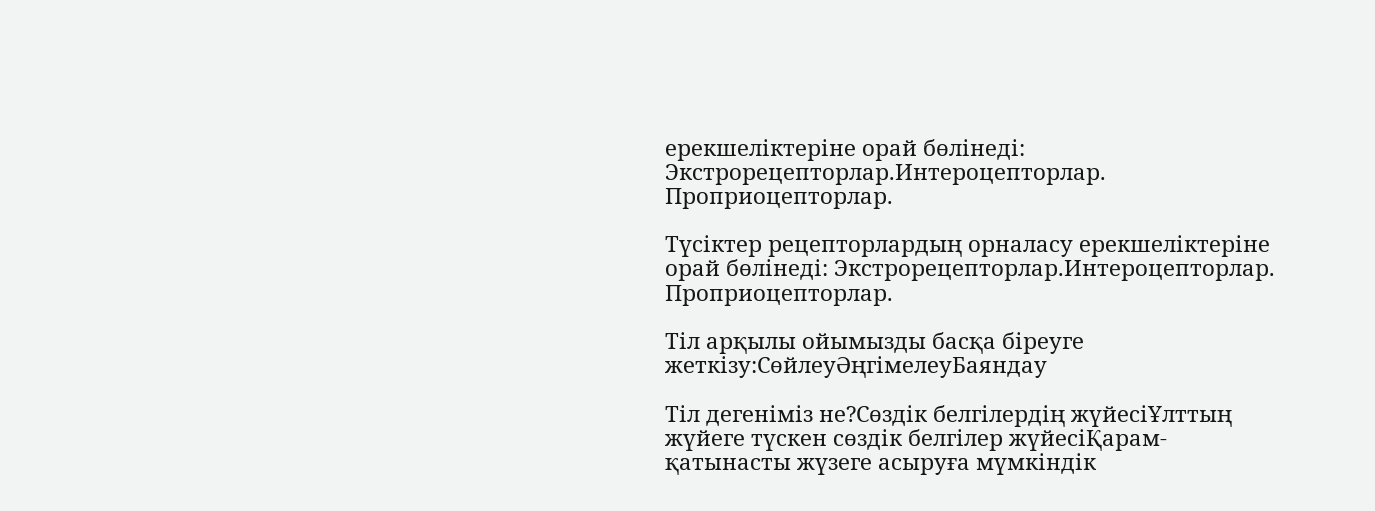ерекшеліктеріне орай бөлінеді: Экстрорецепторлар.Интероцепторлар. Проприоцепторлар.

Түсіктер рецепторлардың орналасу ерекшеліктеріне орай бөлінеді: Экстрорецепторлар.Интероцепторлар. Проприоцепторлар.

Тіл арқылы ойымызды басқа біреуге жеткізу:СөйлеуӘңгімелеуБаяндау

Тіл дегеніміз не?Сөздік белгілердің жүйесіҰлттың жүйеге түскен сөздік белгілер жүйесіҚарам-қатынасты жүзеге асыруға мүмкіндік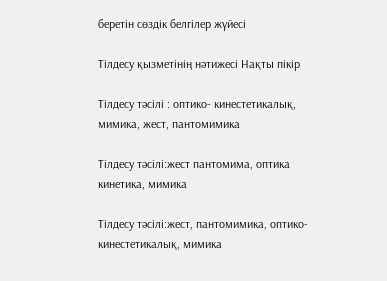беретін сөздік белгілер жүйесі

Тілдесу қызметінің нәтижесі Нақты пікір

Тілдесу тәсілі : оптико- кинестетикалық, мимика, жест, пантомимика

Тілдесу тәсілі:жест пантомима, оптика кинетика, мимика

Тілдесу тәсілі:жест, пантомимика, оптико- кинестетикалық, мимика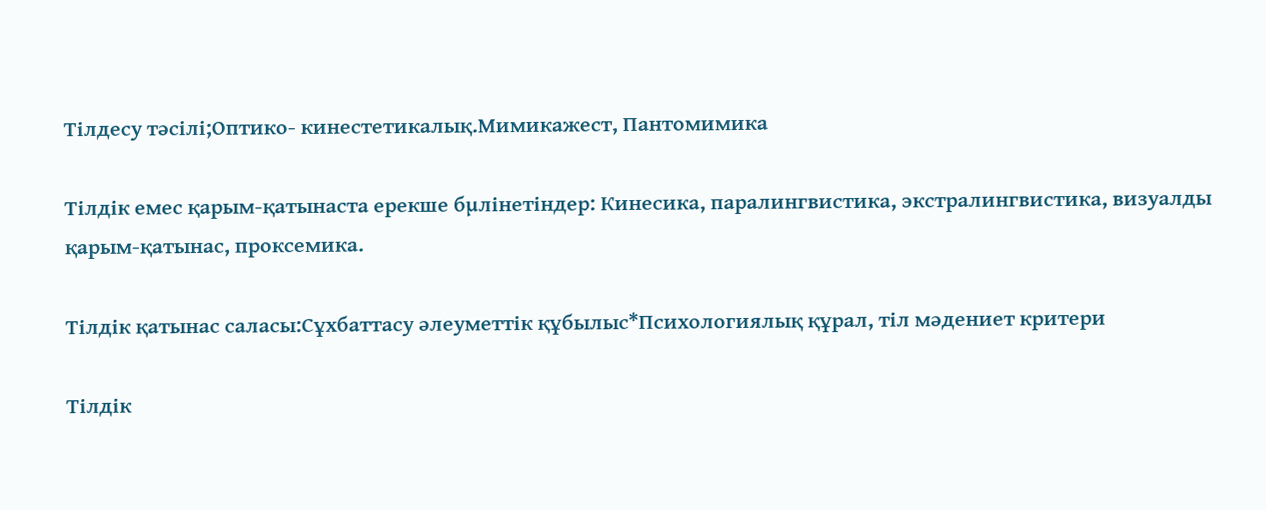Тілдесу тәсілі;Оптико- кинестетикалық.Мимикажест, Пантомимика

Тілдік емес қарым-қатынаста ерекше бµлінетіндер: Кинесика, паралингвистика, экстралингвистика, визуалды қарым-қатынас, проксемика.

Тілдік қатынас саласы:Сұхбаттасу әлеуметтік құбылыс*Психологиялық құрал, тіл мәдениет критери

Тілдік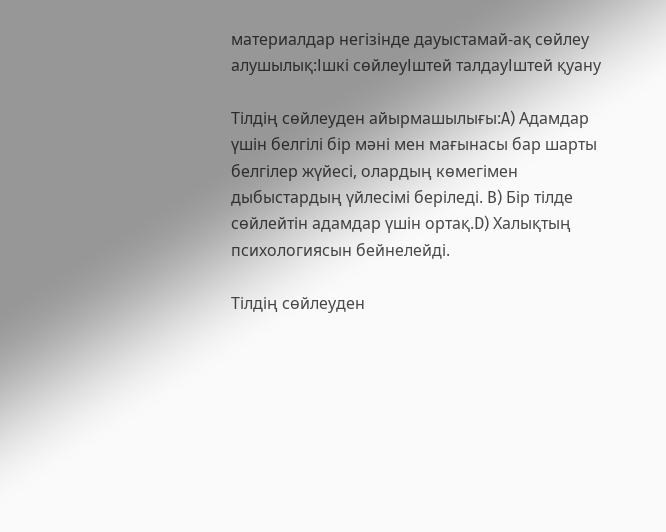материалдар негізінде дауыстамай-ақ сөйлеу алушылық:Ішкі сөйлеуІштей талдауІштей қуану

Тілдің сөйлеуден айырмашылығы:A) Адамдар үшін белгілі бір мәні мен мағынасы бар шарты белгілер жүйесі, олардың көмегімен дыбыстардың үйлесімі беріледі. B) Бір тілде сөйлейтін адамдар үшін ортақ.D) Халықтың психологиясын бейнелейді.

Тілдің сөйлеуден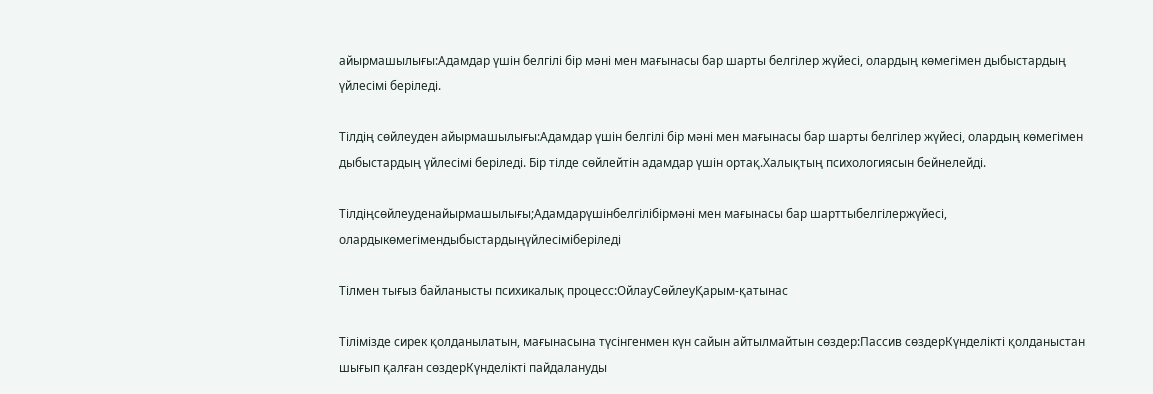айырмашылығы:Адамдар үшін белгілі бір мәні мен мағынасы бар шарты белгілер жүйесі, олардың көмегімен дыбыстардың үйлесімі беріледі.

Тілдің сөйлеуден айырмашылығы:Адамдар үшін белгілі бір мәні мен мағынасы бар шарты белгілер жүйесі, олардың көмегімен дыбыстардың үйлесімі беріледі. Бір тілде сөйлейтін адамдар үшін ортақ.Халықтың психологиясын бейнелейді.

Тілдіңсөйлеуденайырмашылығы;Адамдарүшінбелгілібірмәні мен мағынасы бар шарттыбелгілержүйесі, олардыкөмегімендыбыстардыңүйлесіміберіледі

Тілмен тығыз байланысты психикалық процесс:ОйлауСөйлеуҚарым-қатынас

Тілімізде сирек қолданылатын, мағынасына түсінгенмен күн сайын айтылмайтын сөздер:Пассив сөздерКүнделікті қолданыстан шығып қалған сөздерКүнделікті пайдалануды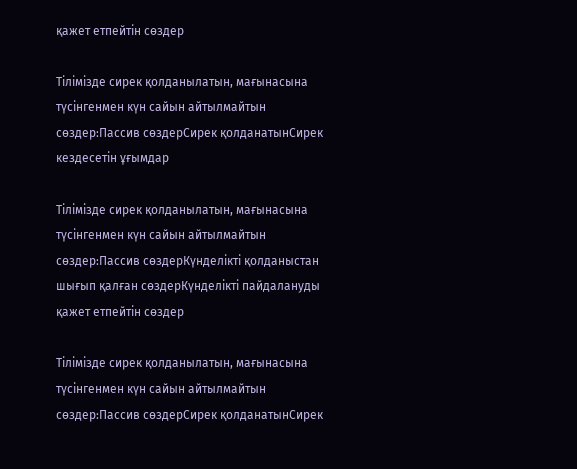қажет етпейтін сөздер

Тілімізде сирек қолданылатын, мағынасына түсінгенмен күн сайын айтылмайтын сөздер:Пассив сөздерСирек қолданатынСирек кездесетін ұғымдар

Тілімізде сирек қолданылатын, мағынасына түсінгенмен күн сайын айтылмайтын сөздер:Пассив сөздерКүнделікті қолданыстан шығып қалған сөздерКүнделікті пайдалануды қажет етпейтін сөздер

Тілімізде сирек қолданылатын, мағынасына түсінгенмен күн сайын айтылмайтын сөздер:Пассив сөздерСирек қолданатынСирек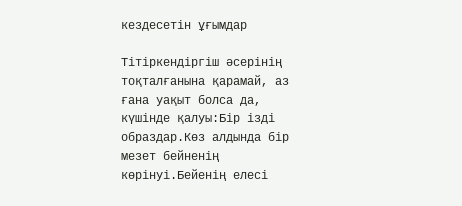кездесетін ұғымдар

Тітіркендіргіш әсерінің тоқталғанына қарамай, аз ғана уақыт болса да, күшінде қалуы:Бір ізді образдар.Көз алдында бір мезет бейненің көрінуі.Бейенің елесі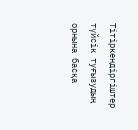Тітіркендіргіштер түйсік туғызудың орнына басқа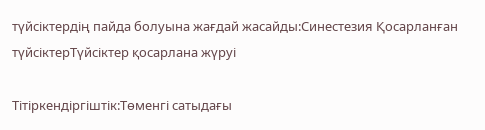түйсіктердің пайда болуына жағдай жасайды:Синестезия Қосарланған түйсіктерТүйсіктер қосарлана жүруі

Тітіркендіргіштік:Төменгі сатыдағы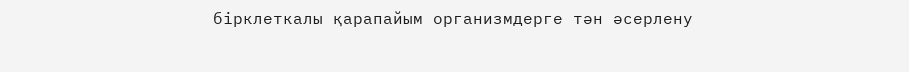бірклеткалы қарапайым организмдерге тән әсерлену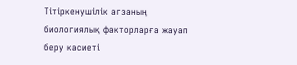Тітіркенушілік агзаның биологиялық факторларға жауап беру касиеті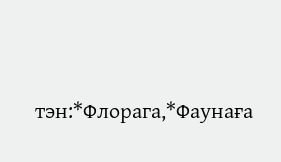тэн:*Флорага,*Фаунаға